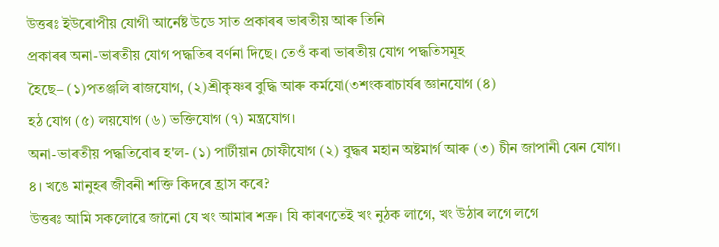উত্তৰঃ ইউৰোপীয় যোগী আর্নেষ্ট উডে সাত প্ৰকাৰৰ ভাৰতীয় আৰু তিনি
প্ৰকাৰৰ অনা-ভাৰতীয় যোগ পদ্ধতিৰ বৰ্ণনা দিছে। তেওঁ কৰা ভাৰতীয় যোগ পদ্ধতিসমূহ
হৈছে– (১)পতঞ্জলি ৰাজযোগ, (২)শ্রীকৃষ্ণৰ বুদ্ধি আৰু কৰ্মযো(৩শংকৰাচাৰ্যৰ জ্ঞানযোগ (৪)
হঠ যোগ (৫) লয়যোগ (৬) ভক্তিযোগ (৭) মন্ত্রযোগ।
অনা-ভাৰতীয় পদ্ধতিবোৰ হ'ল- (১) পার্টীয়ান চোফীযোগ (২) বুদ্ধৰ মহান অষ্টমার্গ আৰু (৩) চীন জাপানী ঝেন যোগ।
৪। খঙে মানুহৰ জীবনী শক্তি কিদৰে হ্ৰাস কৰে?
উত্তৰঃ আমি সকলোৱে জানো যে খং আমাৰ শত্রু। যি কাৰণতেই খং নুঠক লাগে, খং উঠাৰ লগে লগে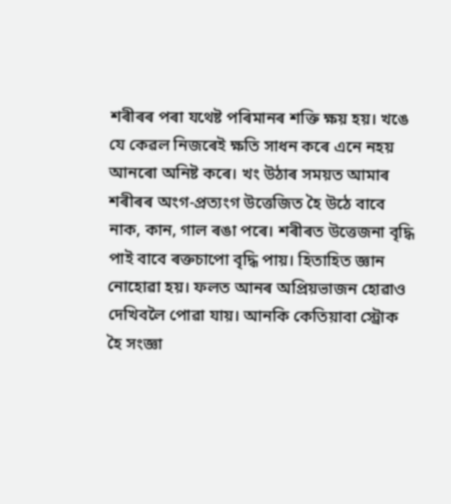শৰীৰৰ পৰা যথেষ্ট পৰিমানৰ শক্তি ক্ষয় হয়। খঙে যে কেৱল নিজৰেই ক্ষতি সাধন কৰে এনে নহয় আনৰো অনিষ্ট কৰে। খং উঠাৰ সময়ত আমাৰ শৰীৰৰ অংগ-প্রত্যংগ উত্তেজিত হৈ উঠে বাবে নাক, কান, গাল ৰঙা পৰে। শৰীৰত উত্তেজনা বৃদ্ধি পাই বাবে ৰক্তচাপো বৃদ্ধি পায়। হিতাহিত জ্ঞান নোহোৱা হয়। ফলত আনৰ অপ্রিয়ভাজন হোৱাও দেখিবলৈ পোৱা যায়। আনকি কেতিয়াবা স্ট্রোক হৈ সংজ্ঞা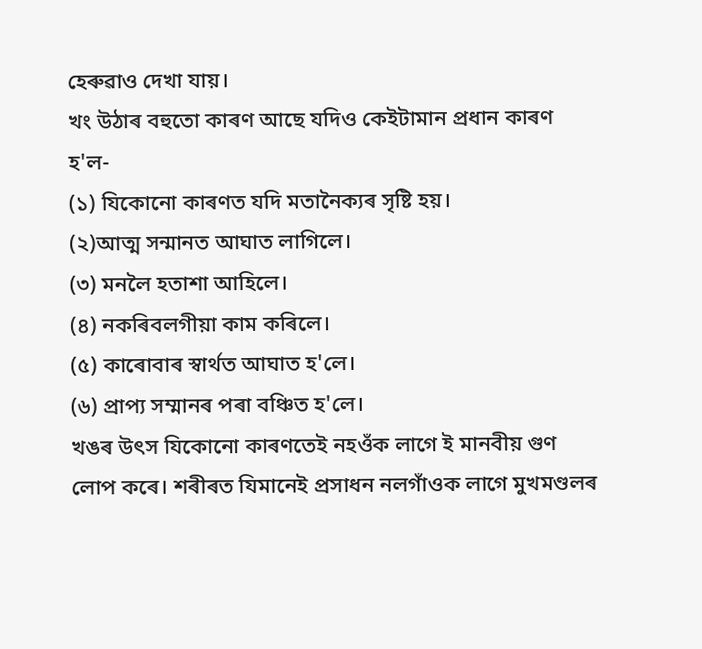হেৰুৱাও দেখা যায়।
খং উঠাৰ বহুতো কাৰণ আছে যদিও কেইটামান প্রধান কাৰণ হ'ল-
(১) যিকোনো কাৰণত যদি মতানৈক্যৰ সৃষ্টি হয়।
(২)আত্ম সন্মানত আঘাত লাগিলে।
(৩) মনলৈ হতাশা আহিলে।
(৪) নকৰিবলগীয়া কাম কৰিলে।
(৫) কাৰোবাৰ স্বাৰ্থত আঘাত হ'লে।
(৬) প্রাপ্য সম্মানৰ পৰা বঞ্চিত হ'লে।
খঙৰ উৎস যিকোনো কাৰণতেই নহওঁক লাগে ই মানবীয় গুণ লোপ কৰে। শৰীৰত যিমানেই প্রসাধন নলগাঁওক লাগে মুখমণ্ডলৰ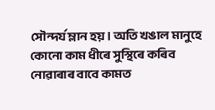সৌন্দর্য ম্লান হয়। অতি খঙাল মানুহে কোনো কাম ধীৰে সুস্থিৰে কৰিব নোৱাৰাৰ বাবে কামত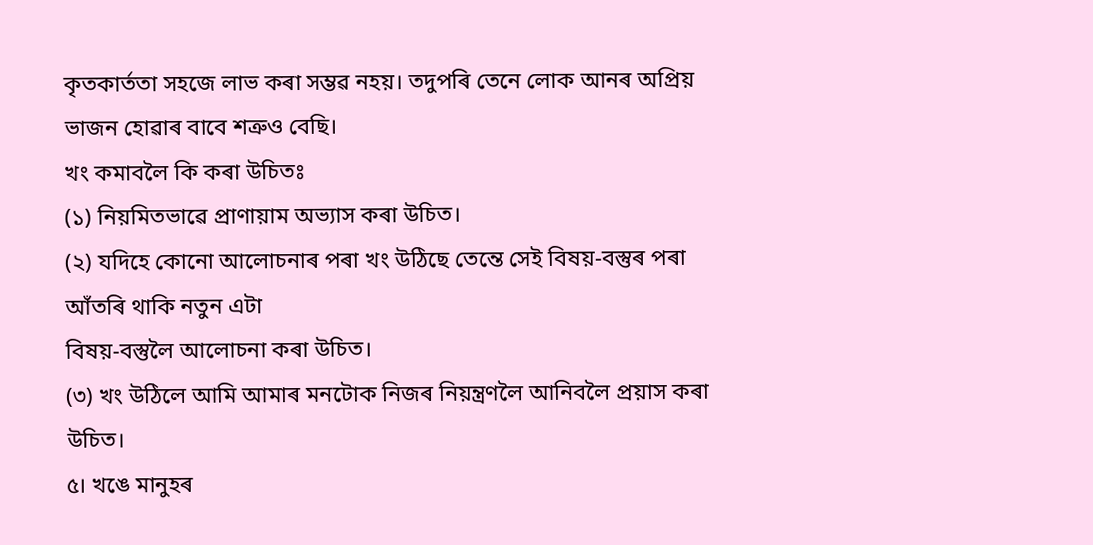কৃতকার্ততা সহজে লাভ কৰা সম্ভৱ নহয়। তদুপৰি তেনে লোক আনৰ অপ্রিয় ভাজন হোৱাৰ বাবে শত্রুও বেছি।
খং কমাবলৈ কি কৰা উচিতঃ
(১) নিয়মিতভাৱে প্রাণায়াম অভ্যাস কৰা উচিত।
(২) যদিহে কোনো আলোচনাৰ পৰা খং উঠিছে তেন্তে সেই বিষয়-বস্তুৰ পৰা আঁতৰি থাকি নতুন এটা
বিষয়-বস্তুলৈ আলোচনা কৰা উচিত।
(৩) খং উঠিলে আমি আমাৰ মনটোক নিজৰ নিয়ন্ত্ৰণলৈ আনিবলৈ প্ৰয়াস কৰা উচিত।
৫। খঙে মানুহৰ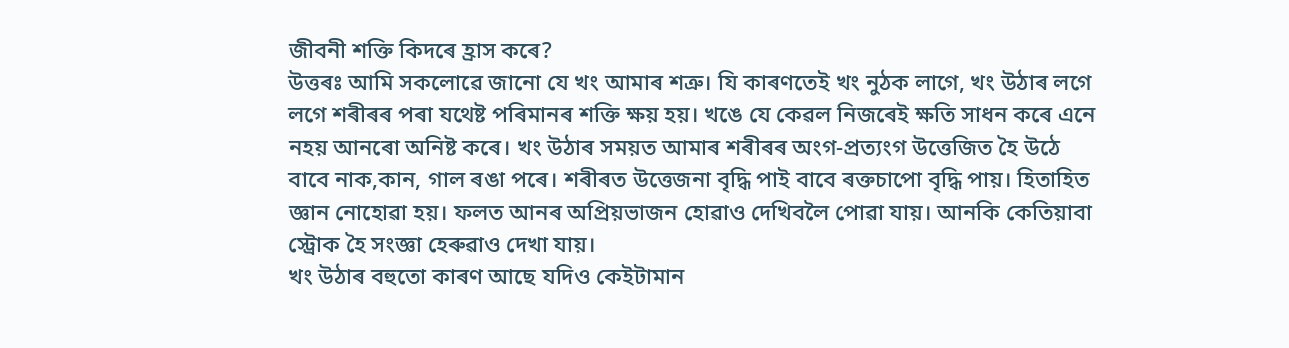জীবনী শক্তি কিদৰে হ্ৰাস কৰে?
উত্তৰঃ আমি সকলোৱে জানো যে খং আমাৰ শত্রু। যি কাৰণতেই খং নুঠক লাগে, খং উঠাৰ লগে লগে শৰীৰৰ পৰা যথেষ্ট পৰিমানৰ শক্তি ক্ষয় হয়। খঙে যে কেৱল নিজৰেই ক্ষতি সাধন কৰে এনে নহয় আনৰো অনিষ্ট কৰে। খং উঠাৰ সময়ত আমাৰ শৰীৰৰ অংগ-প্রত্যংগ উত্তেজিত হৈ উঠে বাবে নাক,কান, গাল ৰঙা পৰে। শৰীৰত উত্তেজনা বৃদ্ধি পাই বাবে ৰক্তচাপো বৃদ্ধি পায়। হিতাহিত জ্ঞান নোহোৱা হয়। ফলত আনৰ অপ্রিয়ভাজন হোৱাও দেখিবলৈ পোৱা যায়। আনকি কেতিয়াবা স্ট্রোক হৈ সংজ্ঞা হেৰুৱাও দেখা যায়।
খং উঠাৰ বহুতো কাৰণ আছে যদিও কেইটামান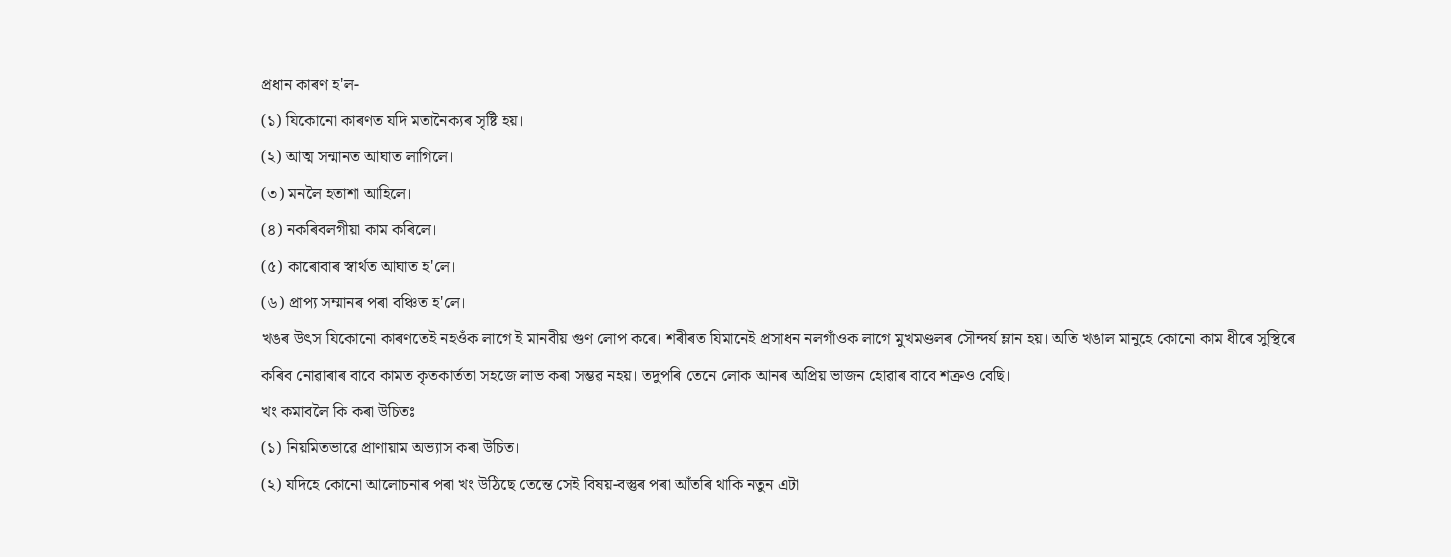প্রধান কাৰণ হ'ল-
(১) যিকোনো কাৰণত যদি মতানৈক্যৰ সৃষ্টি হয়।
(২) আত্ম সন্মানত আঘাত লাগিলে।
(৩) মনলৈ হতাশা আহিলে।
(৪) নকৰিবলগীয়া কাম কৰিলে।
(৫) কাৰোবাৰ স্বাৰ্থত আঘাত হ'লে।
(৬) প্রাপ্য সম্মানৰ পৰা বঞ্চিত হ'লে।
খঙৰ উৎস যিকোনো কাৰণতেই নহওঁক লাগে ই মানবীয় গুণ লোপ কৰে। শৰীৰত যিমানেই প্রসাধন নলগাঁওক লাগে মুখমণ্ডলৰ সৌন্দর্য ম্লান হয়। অতি খঙাল মানুহে কোনো কাম ধীৰে সুস্থিৰে কৰিব নোৱাৰাৰ বাবে কামত কৃতকার্ততা সহজে লাভ কৰা সম্ভৱ নহয়। তদুপৰি তেনে লোক আনৰ অপ্রিয় ভাজন হোৱাৰ বাবে শত্রুও বেছি।
খং কমাবলৈ কি কৰা উচিতঃ
(১) নিয়মিতভাৱে প্রাণায়াম অভ্যাস কৰা উচিত।
(২) যদিহে কোনো আলোচনাৰ পৰা খং উঠিছে তেন্তে সেই বিষয়-বস্তুৰ পৰা আঁতৰি থাকি নতুন এটা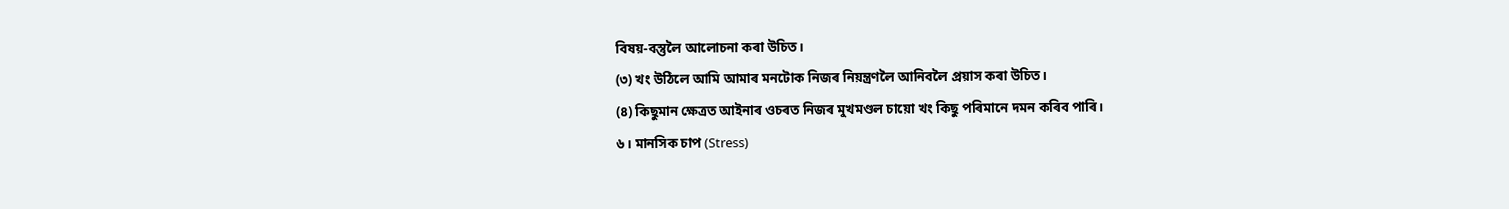বিষয়-বস্তুলৈ আলোচনা কৰা উচিত।
(৩) খং উঠিলে আমি আমাৰ মনটোক নিজৰ নিয়ন্ত্ৰণলৈ আনিবলৈ প্ৰয়াস কৰা উচিত।
(৪) কিছুমান ক্ষেত্রত আইনাৰ ওচৰত নিজৰ মুখমণ্ডল চায়ো খং কিছু পৰিমানে দমন কৰিব পাৰি।
৬। মানসিক চাপ (Stress)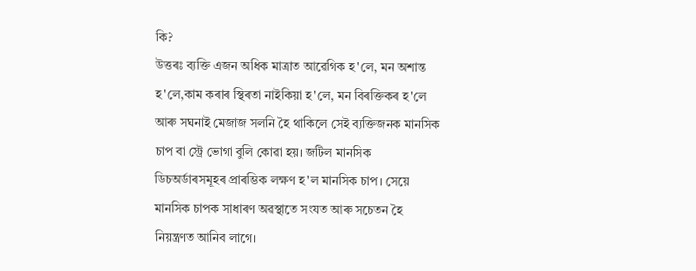কি?
উত্তৰঃ ব্যক্তি এজন অধিক মাত্ৰাত আৱেগিক হ'লে, মন অশান্ত হ'লে,কাম কৰাৰ স্থিৰতা নাইকিয়া হ'লে, মন বিৰক্তিকৰ হ'লে আৰু সঘনাই মেজাজ সলনি হৈ থাকিলে সেই ব্যক্তিজনক মানসিক চাপ বা স্ট্রে ভোগা বুলি কোৱা হয়। জটিল মানসিক ডিচঅৰ্ডাৰসমূহৰ প্ৰাৰম্ভিক লক্ষণ হ'ল মানসিক চাপ। সেয়ে মানসিক চাপক সাধাৰণ অৱস্থাতে সংযত আৰু সচেতন হৈ নিয়ন্ত্রণত আনিব লাগে।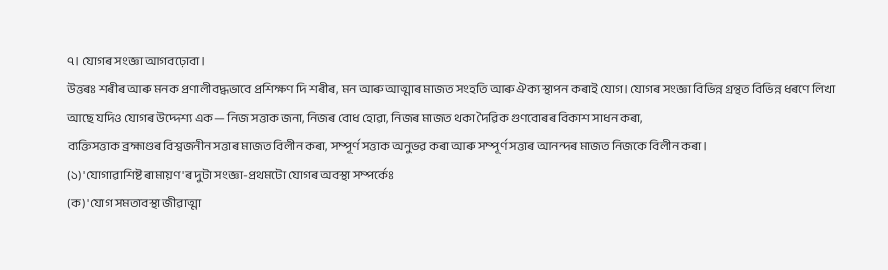৭। যোগৰ সংজ্ঞা আগবঢ়োবা।
উত্তৰঃ শৰীৰ আৰু মনক প্রণালীবদ্ধভাবে প্রশিক্ষণ দি শৰীৰ, মন আৰু আত্মাৰ মাজত সংহতি আৰু ঐক্য স্থাপন কৰাই যোগ। যোগৰ সংজ্ঞা বিভিন্ন গ্রন্থত বিভিন্ন ধৰণে লিখা আছে যদিও যোগৰ উদ্দেশ্য এক— নিজ সত্তাক জনা, নিজৰ বোধ হোৱা, নিজৰ মাজত থকা দৈৱিক গুণবোৰৰ বিকাশ সাধন কৰা,
ব্যক্তিসত্তাক ব্ৰহ্মাণ্ডৰ বিশ্বজনীন সত্তাৰ মাজত বিলীন কৰা, সম্পূর্ণ সত্তাক অনুভৱ কৰা আৰু সম্পূৰ্ণ সত্তাৰ আনন্দৰ মাজত নিজকে বিলীন কৰা।
(১) 'যোগাৱাশিষ্ট ৰামায়ণ'ৰ দুটা সংজ্ঞা-প্ৰথমটো যোগৰ অবস্থা সম্পর্কেঃ
(ক) 'যোগ সমতাবস্থা জীৱাত্মা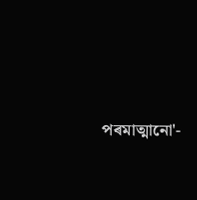পৰমাত্মানো'-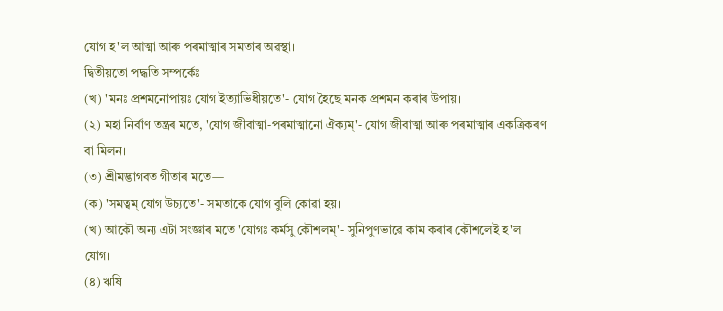যোগ হ'ল আত্মা আৰু পৰমাত্মাৰ সমতাৰ অৱস্থা।
দ্বিতীয়তো পদ্ধতি সম্পর্কেঃ
(খ) 'মনঃ প্রশমনোপায়ঃ যোগ ইত্যাভিধীয়তে'- যোগ হৈছে মনক প্রশমন কৰাৰ উপায়।
(২) মহা নির্বাণ তন্ত্ৰৰ মতে, 'যোগ জীবাত্মা-পৰমাত্মানো ঐক্যম্'- যোগ জীবাত্মা আৰু পৰমাত্মাৰ একত্ৰিকৰণ বা মিলন।
(৩) শ্রীমদ্ভাগবত গীতাৰ মতে—
(ক) 'সমত্বম্ যোগ উচ্যতে'- সমতাকে যোগ বুলি কোৱা হয়।
(খ) আকৌ অন্য এটা সংজ্ঞাৰ মতে 'যোগঃ কর্মসু কৌশলম্'- সুনিপুণভাৱে কাম কৰাৰ কৌশলেই হ'ল যোগ।
(৪) ঋষি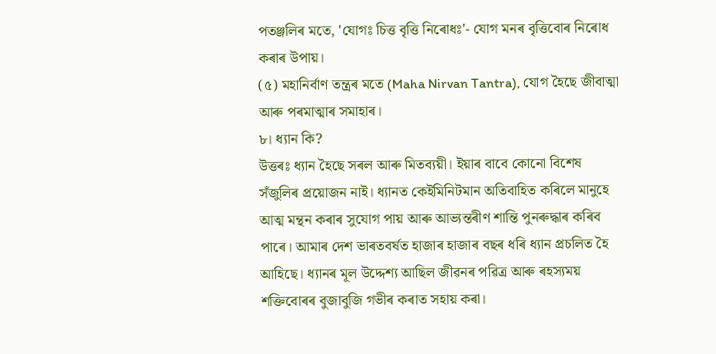পতঞ্জলিৰ মতে, 'যোগঃ চিত্ত বৃত্তি নিৰোধঃ'- যোগ মনৰ বৃত্তিবোৰ নিৰোধ কৰাৰ উপায়।
(৫) মহানির্বাণ তন্ত্ৰৰ মতে (Maha Nirvan Tantra), যোগ হৈছে জীবাত্মা আৰু পৰমাত্মাৰ সমাহাৰ।
৮। ধ্যান কি?
উত্তৰঃ ধ্যান হৈছে সৰল আৰু মিতব্যয়ী। ইয়াৰ বাবে কোনো বিশেষ সঁজুলিৰ প্ৰয়োজন নাই। ধ্যানত কেইমিনিটমান অতিবাহিত কৰিলে মানুহে আত্ম মন্থন কৰাৰ সুযোগ পায় আৰু আভ্যন্তৰীণ শান্তি পুনৰুদ্ধাৰ কৰিব পাৰে। আমাৰ দেশ ভাৰতবৰ্ষত হাজাৰ হাজাৰ বছৰ ধৰি ধ্যান প্রচলিত হৈ আহিছে। ধ্যানৰ মূল উদ্দেশ্য আছিল জীৱনৰ পৱিত্ৰ আৰু ৰহস্যময় শক্তিবোৰৰ বুজাবুজি গভীৰ কৰাত সহায় কৰা।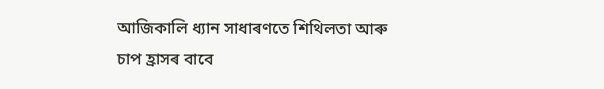আজিকালি ধ্যান সাধাৰণতে শিথিলতা আৰু চাপ হ্ৰাসৰ বাবে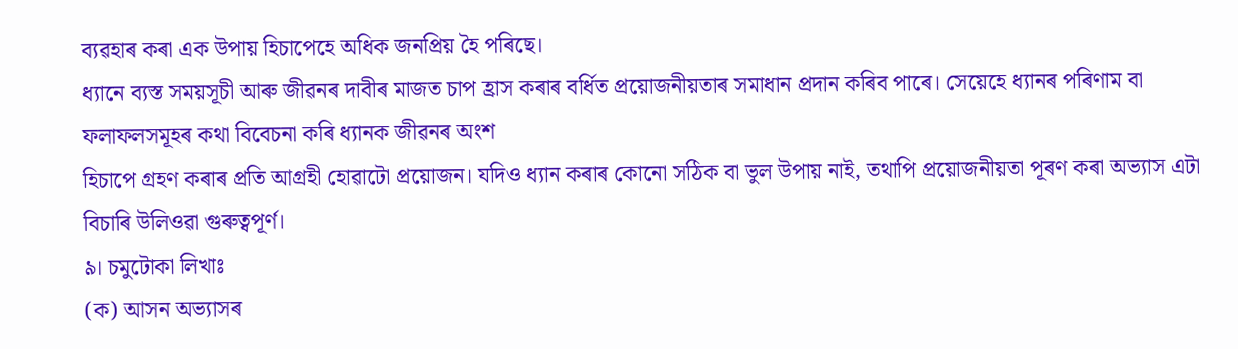ব্যৱহাৰ কৰা এক উপায় হিচাপেহে অধিক জনপ্রিয় হৈ পৰিছে।
ধ্যানে ব্যস্ত সময়সূচী আৰু জীৱনৰ দাবীৰ মাজত চাপ হ্রাস কৰাৰ বৰ্ধিত প্রয়োজনীয়তাৰ সমাধান প্রদান কৰিব পাৰে। সেয়েহে ধ্যানৰ পৰিণাম বা ফলাফলসমূহৰ কথা বিবেচনা কৰি ধ্যানক জীৱনৰ অংশ
হিচাপে গ্রহণ কৰাৰ প্ৰতি আগ্ৰহী হোৱাটো প্রয়োজন। যদিও ধ্যান কৰাৰ কোনো সঠিক বা ভুল উপায় নাই, তথাপি প্রয়োজনীয়তা পূৰণ কৰা অভ্যাস এটা বিচাৰি উলিওৱা গুৰুত্বপূর্ণ।
৯। চমুটোকা লিখাঃ
(ক) আসন অভ্যাসৰ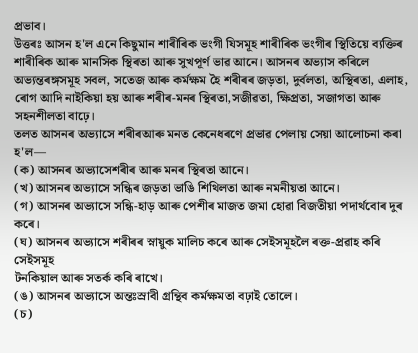প্রভাব।
উত্তৰঃ আসন হ'ল এনে কিছুমান শাৰীৰিক ভংগী যিসমূহ শাৰীৰিক ভংগীৰ স্থিতিয়ে ব্যক্তিৰ শাৰীৰিক আৰু মানসিক স্থিৰতা আৰু সুখপূৰ্ণ ভাৱ আনে। আসনৰ অভ্যাস কৰিলে অভ্যন্তৰঙ্গসমূহ সবল, সতেজ আৰু কৰ্মক্ষম হৈ শৰীৰৰ জড়তা, দুৰ্বলতা, অস্থিৰতা, এলাহ, ৰোগ আদি নাইকিয়া হয় আৰু শৰীৰ-মনৰ স্থিৰতা,সজীৱতা, ক্ষিপ্রতা, সজাগতা আৰু সহনশীলতা বাঢ়ে।
তলত আসনৰ অভ্যাসে শৰীৰআৰু মনত কেনেধৰণে প্ৰভাৱ পেলায় সেয়া আলোচনা কৰা হ'ল—
(ক) আসনৰ অভ্যাসেশৰীৰ আৰু মনৰ স্থিৰতা আনে।
(খ) আসনৰ অভ্যাসে সন্ধিৰ জড়তা ভাঙি শিথিলতা আৰু নমনীয়তা আনে।
(গ) আসনৰ অভ্যাসে সন্ধি-হাড় আৰু পেশীৰ মাজত জমা হোৱা বিজতীয়া পদাৰ্থবোৰ দুৰ কৰে।
(ঘ) আসনৰ অভ্যাসে শৰীৰৰ স্নায়ুক মালিচ কৰে আৰু সেইসমূহলৈ ৰক্ত-প্ৰৱাহ কৰি সেইসমূহ
টনকিয়াল আৰু সতর্ক কৰি ৰাখে।
(ঙ) আসনৰ অভ্যাসে অন্তঃস্রাবী গ্রন্থিব কর্মক্ষমতা বঢ়াই তোলে।
(চ)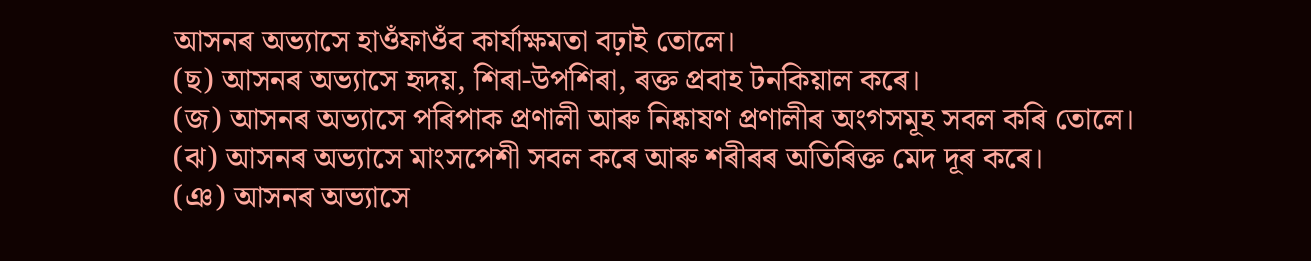আসনৰ অভ্যাসে হাওঁফাওঁব কার্যাক্ষমতা বঢ়াই তোলে।
(ছ) আসনৰ অভ্যাসে হৃদয়, শিৰা-উপশিৰা, ৰক্ত প্রবাহ টনকিয়াল কৰে।
(জ) আসনৰ অভ্যাসে পৰিপাক প্ৰণালী আৰু নিষ্কাষণ প্ৰণালীৰ অংগসমূহ সবল কৰি তোলে।
(ঝ) আসনৰ অভ্যাসে মাংসপেশী সবল কৰে আৰু শৰীৰৰ অতিৰিক্ত মেদ দূৰ কৰে।
(ঞ) আসনৰ অভ্যাসে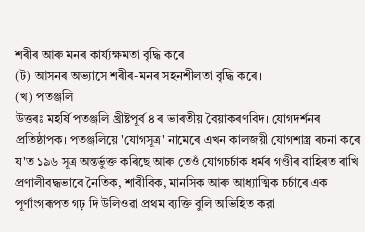শৰীৰ আৰু মনৰ কাৰ্য্যক্ষমতা বৃদ্ধি কৰে
(ট) আসনৰ অভ্যাসে শৰীৰ-মনৰ সহনশীলতা বৃদ্ধি কৰে।
(খ) পতঞ্জলি
উত্তৰঃ মহর্ষি পতঞ্জলি খ্ৰীষ্টপূর্ব ৪ ৰ ভাৰতীয় বৈয়াকৰণবিদ। যোগদৰ্শনৰ প্ৰতিষ্ঠাপক। পতঞ্জলিয়ে 'যোগসূত্র' নামেৰে এখন কালজয়ী যোগশাস্ত্ৰ ৰচনা কৰে য'ত ১৯৬ সূত্র অন্তর্ভুক্ত কৰিছে আৰু তেওঁ যোগচৰ্চাক ধৰ্মৰ গণ্ডীৰ বাহিৰত ৰাখি প্রণালীবদ্ধভাবে নৈতিক, শাবীবিক, মানসিক আৰু আধ্যাত্মিক চর্চাৰে এক পূর্ণাংগৰূপত গঢ় দি উলিওৱা প্ৰথম ব্যক্তি বুলি অভিহিত করা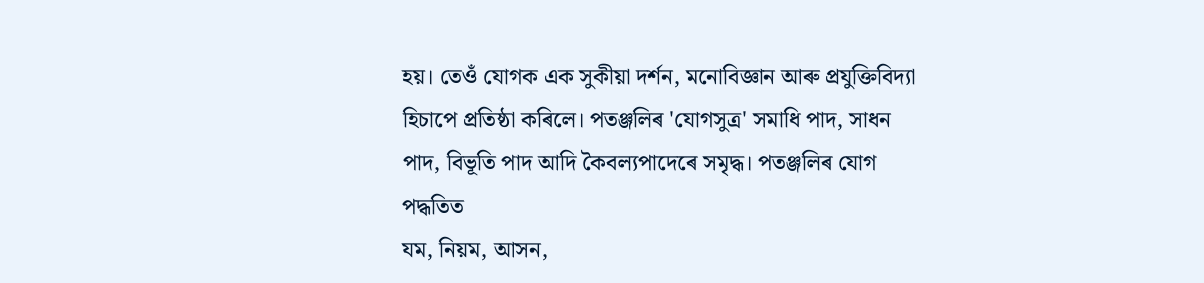হয়। তেওঁ যোগক এক সুকীয়া দর্শন, মনোবিজ্ঞান আৰু প্রযুক্তিবিদ্যা হিচাপে প্রতিষ্ঠা কৰিলে। পতঞ্জলিৰ 'যোগসুত্র' সমাধি পাদ, সাধন পাদ, বিভূতি পাদ আদি কৈবল্যপাদেৰে সমৃদ্ধ। পতঞ্জলিৰ যোগ পদ্ধতিত
যম, নিয়ম, আসন,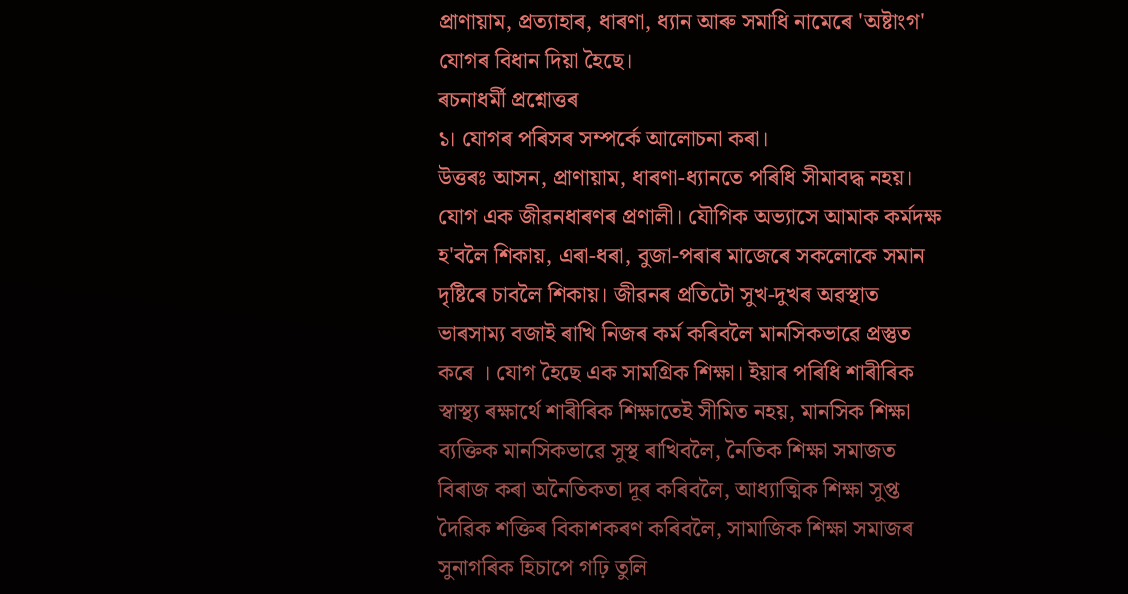প্রাণায়াম, প্রত্যাহাৰ, ধাৰণা, ধ্যান আৰু সমাধি নামেৰে 'অষ্টাংগ' যোগৰ বিধান দিয়া হৈছে।
ৰচনাধর্মী প্রশ্নোত্তৰ
১। যোগৰ পৰিসৰ সম্পৰ্কে আলোচনা কৰা।
উত্তৰঃ আসন, প্রাণায়াম, ধাৰণা-ধ্যানতে পৰিধি সীমাবদ্ধ নহয়। যোগ এক জীৱনধাৰণৰ প্রণালী। যৌগিক অভ্যাসে আমাক কর্মদক্ষ হ'বলৈ শিকায়, এৰা-ধৰা, বুজা-পৰাৰ মাজেৰে সকলোকে সমান দৃষ্টিৰে চাবলৈ শিকায়। জীৱনৰ প্ৰতিটো সুখ-দুখৰ অৱস্থাত ভাৰসাম্য বজাই ৰাখি নিজৰ কৰ্ম কৰিবলৈ মানসিকভাৱে প্ৰস্তুত কৰে । যোগ হৈছে এক সামগ্রিক শিক্ষা। ইয়াৰ পৰিধি শাৰীৰিক স্বাস্থ্য ৰক্ষাৰ্থে শাৰীৰিক শিক্ষাতেই সীমিত নহয়, মানসিক শিক্ষা ব্যক্তিক মানসিকভাৱে সুস্থ ৰাখিবলৈ, নৈতিক শিক্ষা সমাজত বিৰাজ কৰা অনৈতিকতা দূৰ কৰিবলৈ, আধ্যাত্মিক শিক্ষা সুপ্ত দৈৱিক শক্তিৰ বিকাশকৰণ কৰিবলৈ, সামাজিক শিক্ষা সমাজৰ সুনাগৰিক হিচাপে গঢ়ি তুলি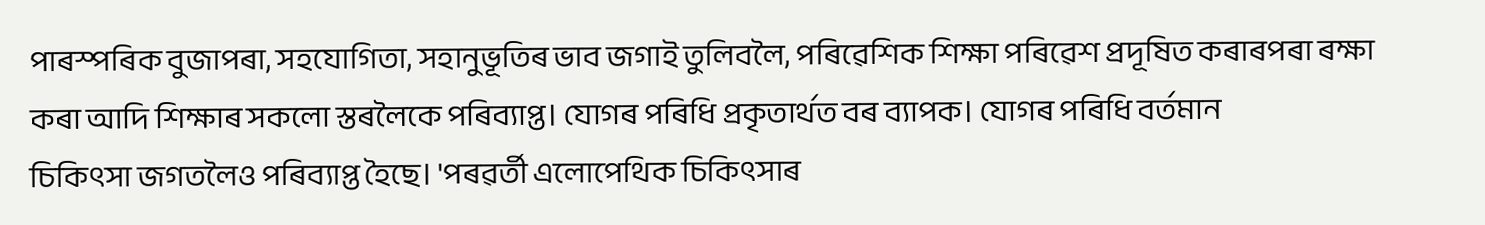পাৰস্পৰিক বুজাপৰা, সহযোগিতা, সহানুভূতিৰ ভাব জগাই তুলিবলৈ, পৰিৱেশিক শিক্ষা পৰিৱেশ প্ৰদূষিত কৰাৰপৰা ৰক্ষা কৰা আদি শিক্ষাৰ সকলো স্তৰলৈকে পৰিব্যাপ্ত। যোগৰ পৰিধি প্ৰকৃতাৰ্থত বৰ ব্যাপক। যোগৰ পৰিধি বৰ্তমান
চিকিৎসা জগতলৈও পৰিব্যাপ্ত হৈছে। 'পৰৱৰ্তী এলোপেথিক চিকিৎসাৰ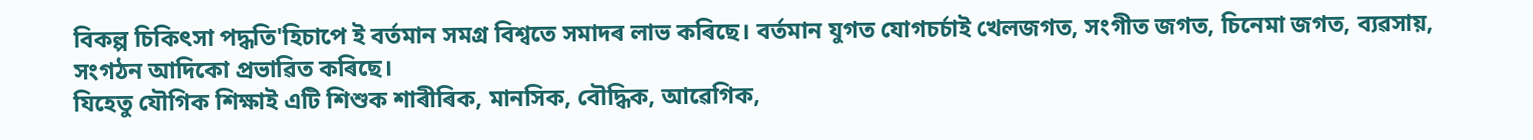বিকল্প চিকিৎসা পদ্ধতি'হিচাপে ই বৰ্তমান সমগ্ৰ বিশ্বতে সমাদৰ লাভ কৰিছে। বর্তমান যুগত যোগচর্চাই খেলজগত, সংগীত জগত, চিনেমা জগত, ব্যৱসায়, সংগঠন আদিকো প্ৰভাৱিত কৰিছে।
যিহেতু যৌগিক শিক্ষাই এটি শিশুক শাৰীৰিক, মানসিক, বৌদ্ধিক, আৱেগিক,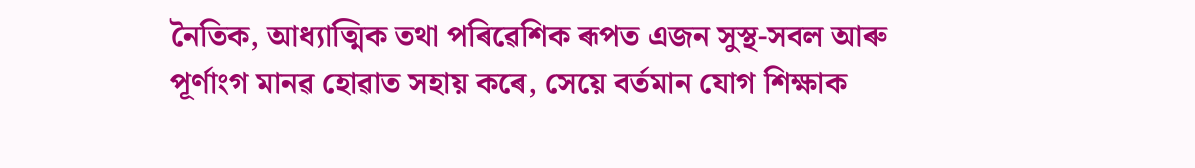নৈতিক, আধ্যাত্মিক তথা পৰিৱেশিক ৰূপত এজন সুস্থ-সবল আৰু পূর্ণাংগ মানৱ হোৱাত সহায় কৰে, সেয়ে বর্তমান যোগ শিক্ষাক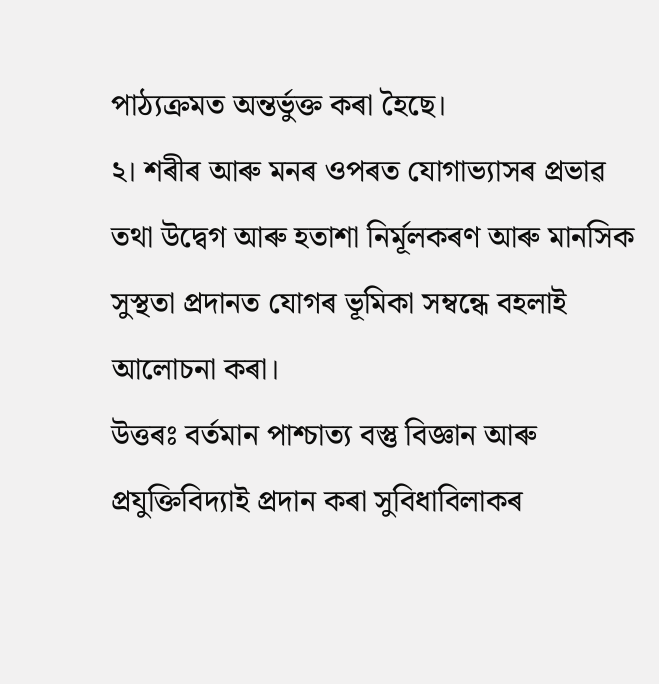পাঠ্যক্রমত অন্তর্ভুক্ত কৰা হৈছে।
২। শৰীৰ আৰু মনৰ ওপৰত যোগাভ্যাসৰ প্ৰভাৱ তথা উদ্বেগ আৰু হতাশা নির্মূলকৰণ আৰু মানসিক সুস্থতা প্রদানত যোগৰ ভূমিকা সম্বন্ধে বহলাই আলোচনা কৰা।
উত্তৰঃ বর্তমান পাশ্চাত্য বস্তু বিজ্ঞান আৰু প্রযুক্তিবিদ্যাই প্রদান কৰা সুবিধাবিলাকৰ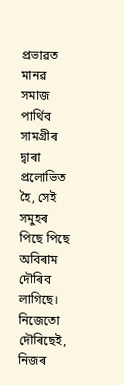প্রভাৱত মানৱ সমাজ পার্থিব সামগ্ৰীৰ দ্বাৰা প্রলোভিত হৈ, সেই সমুহৰ পিছে পিছে অবিৰাম দৌৰিব লাগিছে। নিজেতো দৌৰিছেই, নিজৰ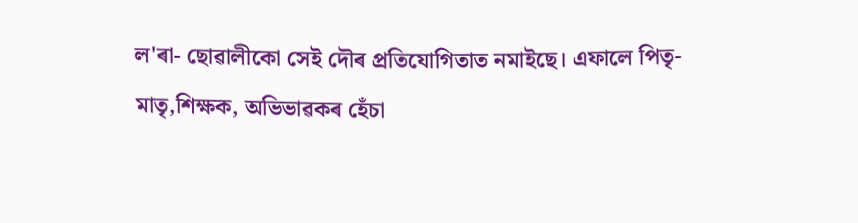ল'ৰা- ছোৱালীকো সেই দৌৰ প্রতিযোগিতাত নমাইছে। এফালে পিতৃ-মাতৃ,শিক্ষক, অভিভাৱকৰ হেঁচা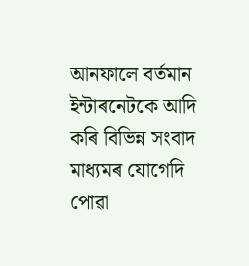আনফালে বর্তমান ইন্টাৰনেটকে আদি কৰি বিভিন্ন সংবাদ মাধ্যমৰ যোগেদি পোৱা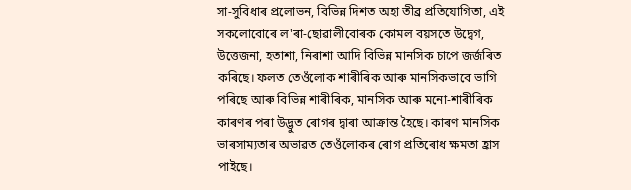সা-সুবিধাৰ প্রলোভন, বিভিন্ন দিশত অহা তীব্র প্রতিযোগিতা, এই সকলোবোৰে ল'ৰা-ছোৱালীবোৰক কোমল বয়সতে উদ্বেগ, উত্তেজনা, হতাশা, নিৰাশা আদি বিভিন্ন মানসিক চাপে জৰ্জৰিত কৰিছে। ফলত তেওঁলোক শাৰীৰিক আৰু মানসিকভাবে ভাগি পৰিছে আৰু বিভিন্ন শাৰীৰিক, মানসিক আৰু মনো-শাৰীৰিক কাৰণৰ পৰা উদ্ভুত ৰোগৰ দ্বাৰা আক্ৰান্ত হৈছে। কাৰণ মানসিক ভাৰসাম্যতাৰ অভাৱত তেওঁলোকৰ ৰোগ প্ৰতিৰোধ ক্ষমতা হ্রাস পাইছে।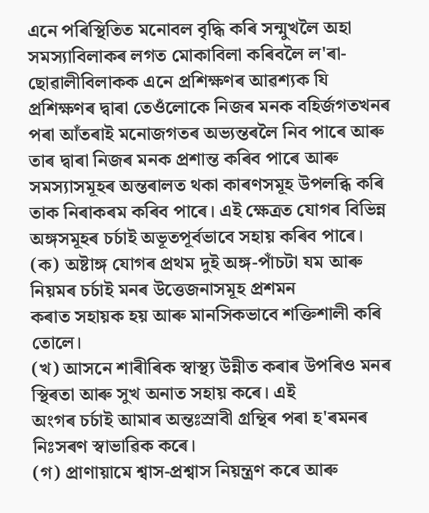এনে পৰিস্থিতিত মনোবল বৃদ্ধি কৰি সন্মুখলৈ অহা সমস্যাবিলাকৰ লগত মোকাবিলা কৰিবলৈ ল'ৰা-ছোৱালীবিলাকক এনে প্রশিক্ষণৰ আৱশ্যক যি প্ৰশিক্ষণৰ দ্বাৰা তেওঁলোকে নিজৰ মনক বহির্জগতখনৰ পৰা আঁতৰাই মনোজগতৰ অভ্যন্তৰলৈ নিব পাৰে আৰু তাৰ দ্বাৰা নিজৰ মনক প্রশান্ত কৰিব পাৰে আৰু সমস্যাসমূহৰ অন্তৰালত থকা কাৰণসমূহ উপলব্ধি কৰি তাক নিৰাকৰম কৰিব পাৰে। এই ক্ষেত্ৰত যোগৰ বিভিন্ন অঙ্গসমূহৰ চৰ্চাই অভূতপূর্বভাবে সহায় কৰিব পাৰে।
(ক) অষ্টাঙ্গ যোগৰ প্ৰথম দুই অঙ্গ-পাঁচটা যম আৰু নিয়মৰ চৰ্চাই মনৰ উত্তেজনাসমূহ প্রশমন
কৰাত সহায়ক হয় আৰু মানসিকভাবে শক্তিশালী কৰি তোলে।
(খ) আসনে শাৰীৰিক স্বাস্থ্য উন্নীত কৰাৰ উপৰিও মনৰ স্থিৰতা আৰু সুখ অনাত সহায় কৰে। এই
অংগৰ চর্চাই আমাৰ অন্তঃস্রাবী গ্ৰন্থিৰ পৰা হ'ৰমনৰ নিঃসৰণ স্বাভাৱিক কৰে।
(গ) প্রাণায়ামে শ্বাস-প্রশ্বাস নিয়ন্ত্রণ কৰে আৰু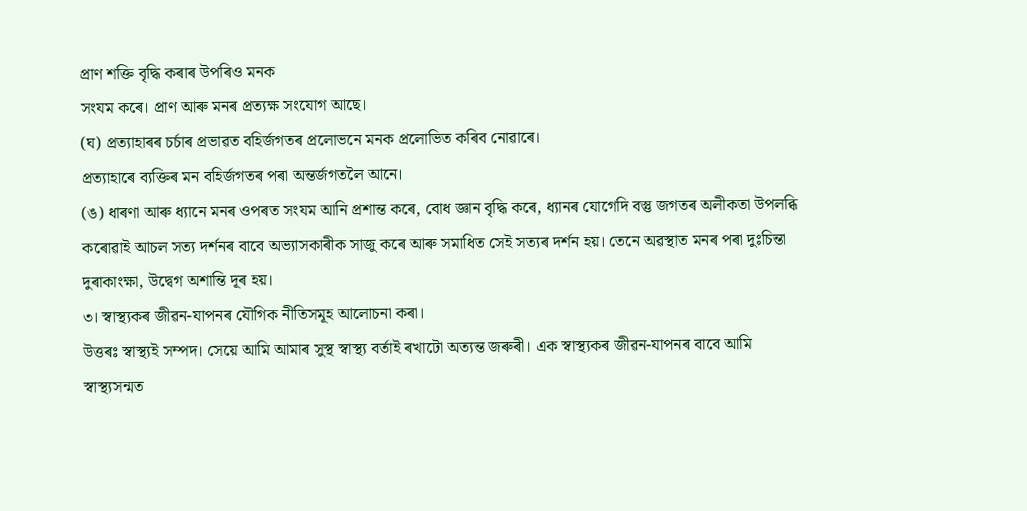প্ৰাণ শক্তি বৃদ্ধি কৰাৰ উপৰিও মনক
সংযম কৰে। প্ৰাণ আৰু মনৰ প্ৰত্যক্ষ সংযোগ আছে।
(ঘ) প্রত্যাহাৰৰ চৰ্চাৰ প্ৰভাৱত বহির্জগতৰ প্রলোভনে মনক প্রলোভিত কৰিব নোৱাৰে।
প্রত্যাহাৰে ব্যক্তিৰ মন বহির্জগতৰ পৰা অন্তর্জগতলৈ আনে।
(ঙ) ধাৰণা আৰু ধ্যানে মনৰ ওপৰত সংযম আনি প্রশান্ত কৰে, বোধ জ্ঞান বৃদ্ধি কৰে, ধ্যানৰ যোগেদি বস্তু জগতৰ অলীকতা উপলব্ধি কৰোৱাই আচল সত্য দৰ্শনৰ বাবে অভ্যাসকাৰীক সাজু কৰে আৰু সমাধিত সেই সত্যৰ দৰ্শন হয়। তেনে অৱস্থাত মনৰ পৰা দুঃচিন্তা দুৰাকাংক্ষা, উদ্বেগ অশান্তি দূৰ হয়।
৩। স্বাস্থ্যকৰ জীৱন-যাপনৰ যৌগিক নীতিসমূহ আলোচনা কৰা।
উত্তৰঃ স্বাস্থ্যই সম্পদ। সেয়ে আমি আমাৰ সুস্থ স্বাস্থ্য বৰ্তাই ৰখাটো অত্যন্ত জৰুৰী। এক স্বাস্থ্যকৰ জীৱন-যাপনৰ বাবে আমি স্বাস্থ্যসন্মত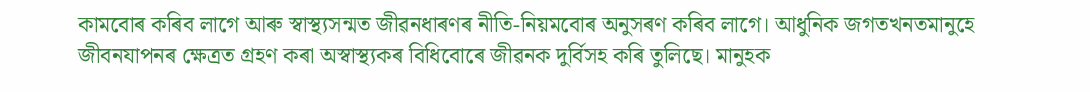কামবোৰ কৰিব লাগে আৰু স্বাস্থ্যসন্মত জীৱনধাৰণৰ নীতি-নিয়মবোৰ অনুসৰণ কৰিব লাগে। আধুনিক জগতখনতমানুহে জীবনযাপনৰ ক্ষেত্ৰত গ্ৰহণ কৰা অস্বাস্থ্যকৰ বিধিবোৰে জীৱনক দুর্বিসহ কৰি তুলিছে। মানুহক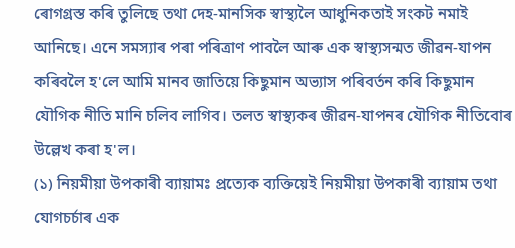ৰোগগ্রস্ত কৰি তুলিছে তথা দেহ-মানসিক স্বাস্থ্যলৈ আধুনিকতাই সংকট নমাই আনিছে। এনে সমস্যাৰ পৰা পৰিত্ৰাণ পাবলৈ আৰু এক স্বাস্থ্যসন্মত জীৱন-যাপন কৰিবলৈ হ'লে আমি মানব জাতিয়ে কিছুমান অভ্যাস পৰিবৰ্তন কৰি কিছুমান যৌগিক নীতি মানি চলিব লাগিব। তলত স্বাস্থ্যকৰ জীৱন-যাপনৰ যৌগিক নীতিবোৰ উল্লেখ কৰা হ'ল।
(১) নিয়মীয়া উপকাৰী ব্যায়ামঃ প্রত্যেক ব্যক্তিয়েই নিয়মীয়া উপকাৰী ব্যায়াম তথা যোগচৰ্চাৰ এক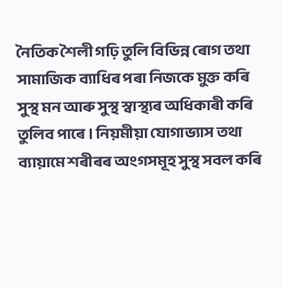নৈতিক শৈলী গঢ়ি তুলি বিভিন্ন ৰোগ তথা সামাজিক ব্যাধিৰ পৰা নিজকে মুক্ত কৰি সুস্থ মন আৰু সুস্থ স্বাস্থ্যৰ অধিকাৰী কৰি তুলিব পাৰে। নিয়মীয়া যোগাভ্যাস তথা ব্যায়ামে শৰীৰৰ অংগসমূহ সুস্থ সবল কৰি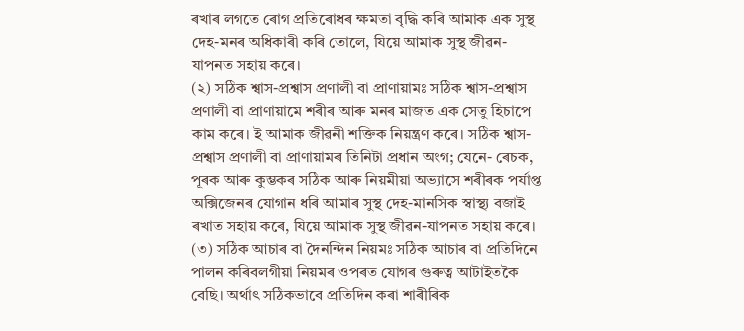ৰখাৰ লগতে ৰোগ প্ৰতিৰোধৰ ক্ষমতা বৃদ্ধি কৰি আমাক এক সুস্থ দেহ-মনৰ অধিকাৰী কৰি তোলে, যিয়ে আমাক সুস্থ জীৱন-যাপনত সহায় কৰে।
(২) সঠিক শ্বাস-প্রশ্বাস প্রণালী বা প্রাণায়ামঃ সঠিক শ্বাস-প্রশ্বাস প্রণালী বা প্রাণায়ামে শৰীৰ আৰু মনৰ মাজত এক সেতু হিচাপে কাম কৰে। ই আমাক জীৱনী শক্তিক নিয়ন্ত্রণ কৰে। সঠিক শ্বাস-প্রশ্বাস প্রণালী বা প্রাণায়ামৰ তিনিটা প্রধান অংগ; যেনে- ৰেচক, পূৰক আৰু কুম্ভকৰ সঠিক আৰু নিয়মীয়া অভ্যাসে শৰীৰক পৰ্যাপ্ত অক্সিজেনৰ যোগান ধৰি আমাৰ সুস্থ দেহ-মানসিক স্বাস্থ্য বজাই ৰখাত সহায় কৰে, যিয়ে আমাক সুস্থ জীৱন-যাপনত সহায় কৰে।
(৩) সঠিক আচাৰ বা দৈনন্দিন নিয়মঃ সঠিক আচাৰ বা প্রতিদিনে পালন কৰিবলগীয়া নিয়মৰ ওপৰত যোগৰ গুৰুত্ব আটাইতকৈ বেছি। অর্থাৎ সঠিকভাবে প্রতিদিন কৰা শাৰীৰিক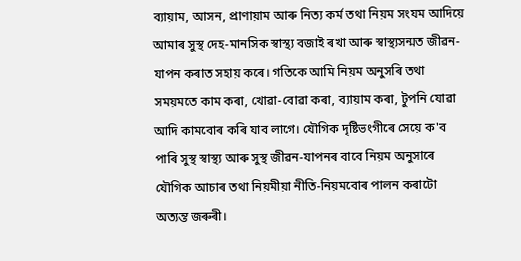ব্যায়াম, আসন, প্রাণায়াম আৰু নিত্য কর্ম তথা নিয়ম সংযম আদিয়ে আমাৰ সুস্থ দেহ-মানসিক স্বাস্থ্য বজাই ৰখা আৰু স্বাস্থ্যসন্মত জীৱন-যাপন কৰাত সহায় কৰে। গতিকে আমি নিয়ম অনুসৰি তথা সময়মতে কাম কৰা, খোৱা-বোৱা কৰা, ব্যায়াম কৰা, টুপনি যোৱা আদি কামবোৰ কৰি যাব লাগে। যৌগিক দৃষ্টিভংগীৰে সেয়ে ক'ব পাৰি সুস্থ স্বাস্থ্য আৰু সুস্থ জীৱন-যাপনৰ বাবে নিয়ম অনুসাৰে যৌগিক আচাৰ তথা নিয়মীয়া নীতি-নিয়মবোৰ পালন কৰাটো অত্যন্ত জৰুৰী।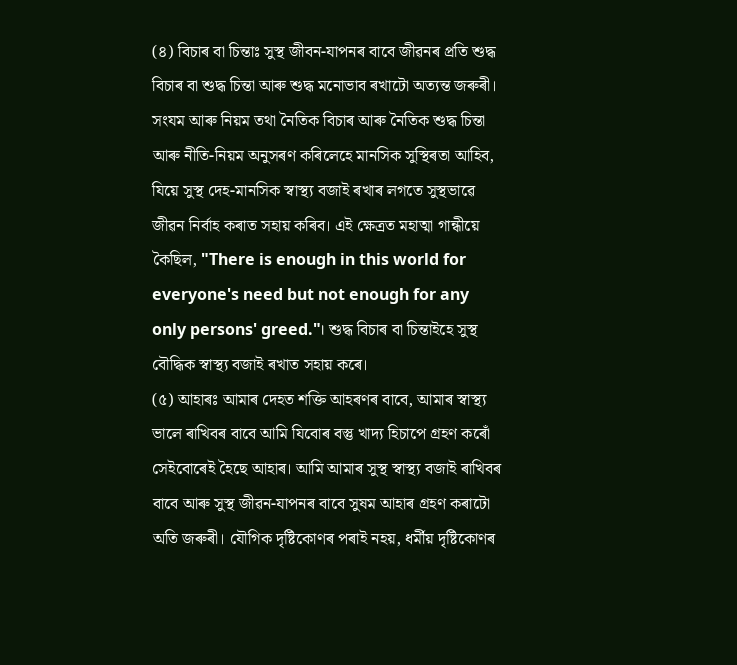(৪) বিচাৰ বা চিন্তাঃ সুস্থ জীবন-যাপনৰ বাবে জীৱনৰ প্ৰতি শুদ্ধ বিচাৰ বা শুদ্ধ চিন্তা আৰু শুদ্ধ মনোভাব ৰখাটো অত্যন্ত জৰুৰী। সংযম আৰু নিয়ম তথা নৈতিক বিচাৰ আৰু নৈতিক শুদ্ধ চিন্তা আৰু নীতি-নিয়ম অনুসৰণ কৰিলেহে মানসিক সুস্থিৰতা আহিব, যিয়ে সুস্থ দেহ-মানসিক স্বাস্থ্য বজাই ৰখাৰ লগতে সুস্থভাৱে জীৱন নিৰ্বাহ কৰাত সহায় কৰিব। এই ক্ষেত্ৰত মহাত্মা গান্ধীয়ে কৈছিল, "There is enough in this world for everyone's need but not enough for any only persons' greed."। শুদ্ধ বিচাৰ বা চিন্তাইহে সুস্থ বৌদ্ধিক স্বাস্থ্য বজাই ৰখাত সহায় কৰে।
(৫) আহাৰঃ আমাৰ দেহত শক্তি আহৰণৰ বাবে, আমাৰ স্বাস্থ্য ভালে ৰাখিবৰ বাবে আমি যিবোৰ বস্তু খাদ্য হিচাপে গ্রহণ কৰোঁ সেইবোৰেই হৈছে আহাৰ। আমি আমাৰ সুস্থ স্বাস্থ্য বজাই ৰাখিবৰ বাবে আৰু সুস্থ জীৱন-যাপনৰ বাবে সুষম আহাৰ গ্ৰহণ কৰাটো অতি জৰুৰী। যৌগিক দৃষ্টিকোণৰ পৰাই নহয়, ধর্মীয় দৃষ্টিকোণৰ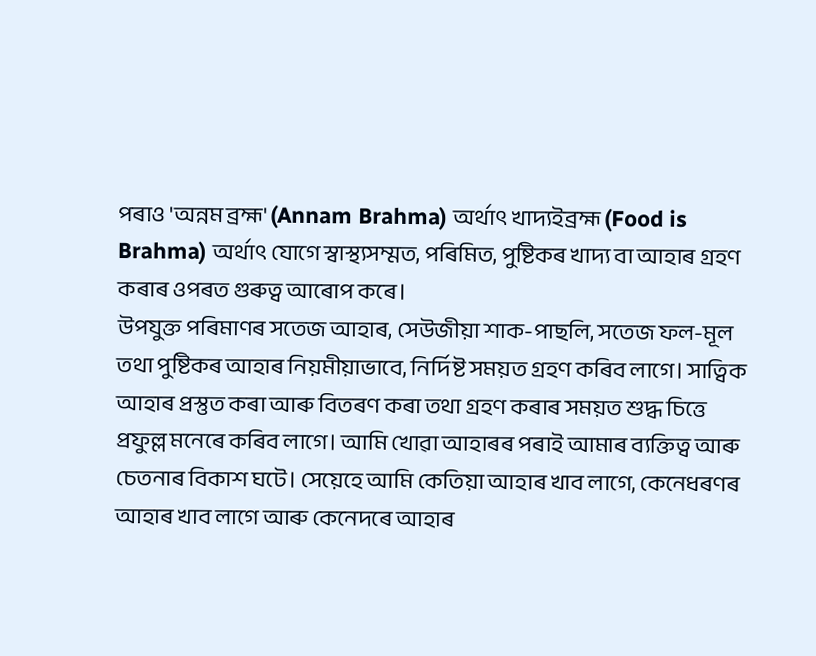পৰাও 'অন্নম ব্রহ্ম' (Annam Brahma) অর্থাৎ খাদ্যইব্রহ্ম (Food is Brahma) অর্থাৎ যোগে স্বাস্থ্যসম্মত, পৰিমিত, পুষ্টিকৰ খাদ্য বা আহাৰ গ্ৰহণ কৰাৰ ওপৰত গুৰুত্ব আৰোপ কৰে।
উপযুক্ত পৰিমাণৰ সতেজ আহাৰ, সেউজীয়া শাক-পাছলি, সতেজ ফল-মূল তথা পুষ্টিকৰ আহাৰ নিয়মীয়াভাবে, নির্দিষ্ট সময়ত গ্রহণ কৰিব লাগে। সাত্বিক আহাৰ প্ৰস্তুত কৰা আৰু বিতৰণ কৰা তথা গ্রহণ কৰাৰ সময়ত শুদ্ধ চিত্তে প্রফুল্ল মনেৰে কৰিব লাগে। আমি খোৱা আহাৰৰ পৰাই আমাৰ ব্যক্তিত্ব আৰু চেতনাৰ বিকাশ ঘটে। সেয়েহে আমি কেতিয়া আহাৰ খাব লাগে, কেনেধৰণৰ আহাৰ খাব লাগে আৰু কেনেদৰে আহাৰ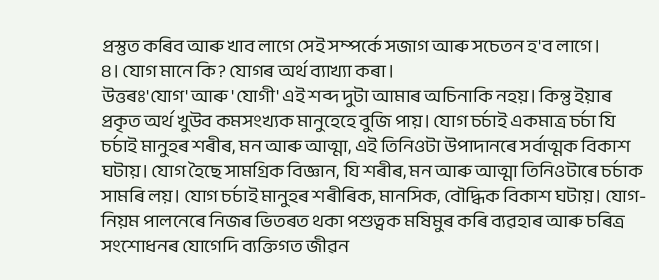প্ৰস্তুত কৰিব আৰু খাব লাগে সেই সম্পর্কে সজাগ আৰু সচেতন হ'ব লাগে।
৪। যোগ মানে কি? যোগৰ অৰ্থ ব্যাখ্যা কৰা।
উত্তৰঃ'যোগ' আৰু 'যোগী' এই শব্দ দুটা আমাৰ অচিনাকি নহয়। কিন্তু ইয়াৰ প্ৰকৃত অর্থ খুউব কমসংখ্যক মানুহেহে বুজি পায়। যোগ চর্চাই একমাত্র চর্চা যি চর্চাই মানুহৰ শৰীৰ, মন আৰু আত্মা, এই তিনিওটা উপাদানৰে সৰ্বাত্মক বিকাশ ঘটায়। যোগ হৈছে সামগ্রিক বিজ্ঞান, যি শৰীৰ, মন আৰু আত্মা তিনিওটাৰে চৰ্চাক সামৰি লয়। যোগ চর্চাই মানুহৰ শৰীৰিক, মানসিক, বৌদ্ধিক বিকাশ ঘটায়। যোগ-নিয়ম পালনেৰে নিজৰ ভিতৰত থকা পশুত্বক মষিমুৰ কৰি ব্যৱহাৰ আৰু চৰিত্ৰ সংশোধনৰ যোগেদি ব্যক্তিগত জীৱন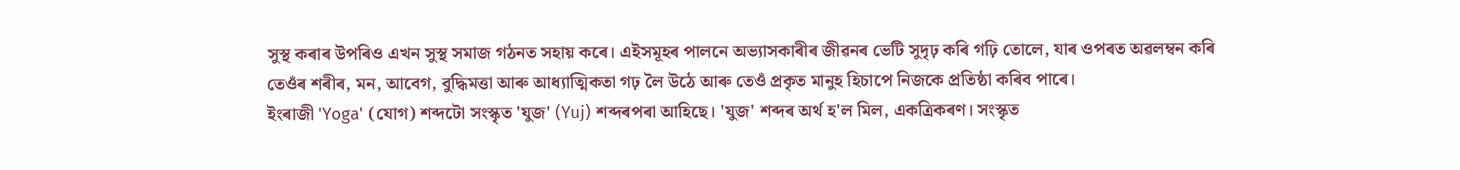সুস্থ কৰাৰ উপৰিও এখন সুস্থ সমাজ গঠনত সহায় কৰে। এইসমূহৰ পালনে অভ্যাসকাৰীৰ জীৱনৰ ভেটি সুদৃঢ় কৰি গঢ়ি তোলে, যাৰ ওপৰত অৱলম্বন কৰি তেওঁৰ শৰীৰ, মন, আবেগ, বুদ্ধিমত্তা আৰু আধ্যাত্মিকতা গঢ় লৈ উঠে আৰু তেওঁ প্রকৃত মানুহ হিচাপে নিজকে প্রতিষ্ঠা কৰিব পাৰে।
ইংৰাজী 'Yoga' (যোগ) শব্দটো সংস্কৃত 'যুজ' (Yuj) শব্দৰপৰা আহিছে। 'যুজ' শব্দৰ অৰ্থ হ'ল মিল, একত্রিকৰণ। সংস্কৃত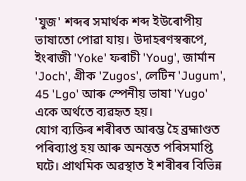'যুজ' শব্দৰ সমার্থক শব্দ ইউৰোপীয় ভাষাতো পোৱা যায়। উদাহৰণস্বৰূপে, ইংৰাজী 'Yoke' ফৰাচী 'Youg', জার্মান 'Joch', গ্রীক 'Zugos', লেটিন 'Jugum', 45 'Lgo' আৰু স্পেনীয় ভাষা 'Yugo' একে অর্থতে ব্যৱহৃত হয়।
যোগ ব্যক্তিৰ শৰীৰত আৰম্ভ হৈ ব্ৰহ্মাণ্ডত পৰিব্যাপ্ত হয় আৰু অনন্তত পৰিসমাপ্তি ঘটে। প্রাথমিক অৱস্থাত ই শৰীৰৰ বিভিন্ন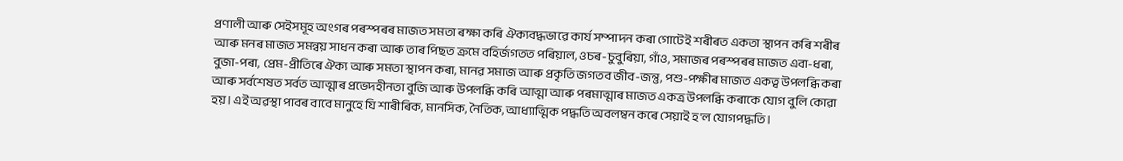প্রণালী আৰু সেইসমূহ অংগৰ পৰস্পৰৰ মাজত সমতা ৰক্ষা কৰি ঐক্যবদ্ধভাৱে কার্য সম্পাদন কৰা গোটেই শৰীৰত একতা স্থাপন কৰি শৰীৰ আৰু মনৰ মাজত সমন্বয় সাধন কৰা আৰু তাৰ পিছত ক্রমে বহির্জগতত পৰিয়াল, ওচৰ-চুবুৰিয়া, গাঁও, সমাজৰ পৰস্পৰৰ মাজত এবা-ধৰা, বুজা-পৰা, প্রেম-প্রীতিৰে ঐক্য আৰু সমতা স্থাপন কৰা, মানৱ সমাজ আৰু প্রকৃতি জগতব জীব-জন্তু, পশু-পক্ষীৰ মাজত একত্ব উপলব্ধি কৰা আৰু সর্বশেষত সর্বত আত্মাৰ প্রভেদহীনতা বুজি আৰু উপলব্ধি কৰি আত্মা আৰু পৰমাত্মাৰ মাজত একত্র উপলব্ধি কৰাকে যোগ বুলি কোৱা হয়। এই অৱস্থা পাবৰ বাবে মানুহে যি শাৰীৰিক, মানসিক, নৈতিক, আধ্যাত্মিক পদ্ধতি অবলম্বন কৰে সেয়াই হ'ল যোগপদ্ধতি।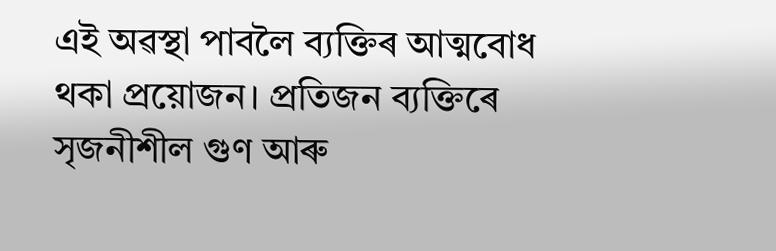এই অৱস্থা পাবলৈ ব্যক্তিৰ আত্মবোধ থকা প্রয়োজন। প্রতিজন ব্যক্তিৰে সৃজনীশীল গুণ আৰু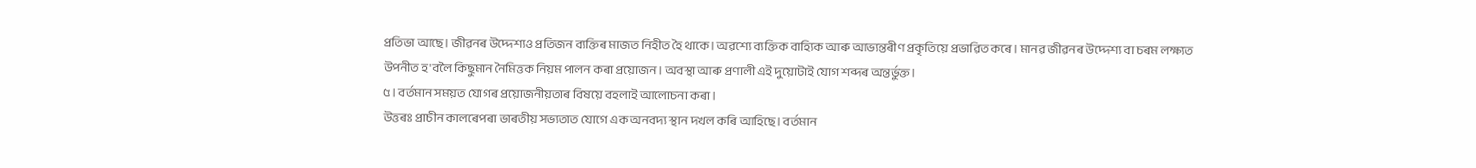প্ৰতিভা আছে। জীৱনৰ উদ্দেশ্যও প্রতিজন ব্যক্তিৰ মাজত নিহীত হৈ থাকে। অৱশ্যে ব্যক্তিক বাহ্যিক আৰু আভ্যন্তৰীণ প্ৰকৃতিয়ে প্রভাৱিত কৰে। মানৱ জীৱনৰ উদ্দেশ্য বা চৰম লক্ষ্যত উপনীত হ'বলৈ কিছুমান নৈমিত্তক নিয়ম পালন কৰা প্ৰয়োজন। অবস্থা আৰু প্ৰণালী এই দুয়োটাই যোগ শব্দৰ অন্তর্ভুক্ত।
৫। বৰ্তমান সময়ত যোগৰ প্ৰয়োজনীয়তাৰ বিষয়ে বহলাই আলোচনা কৰা।
উত্তৰঃ প্রাচীন কালৰেপৰা ভাৰতীয় সভ্যতাত যোগে এক অনবদ্য স্থান দখল কৰি আহিছে। বর্তমান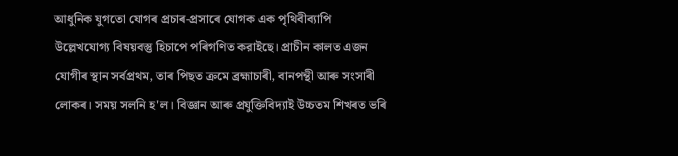আধুনিক যুগতো যোগৰ প্ৰচাৰ-প্রসাৰে যোগক এক পৃথিবীব্যাপি উল্লেখযোগ্য বিষয়বস্তু হিচাপে পৰিগণিত করাইছে। প্রাচীন কালত এজন যোগীৰ স্থান সর্বপ্রথম, তাৰ পিছত ক্রমে ব্রহ্মাচাৰী, বানপন্থী আৰু সংসাৰী লোকৰ। সময় সলনি হ'ল। বিজ্ঞান আৰু প্রযুক্তিবিদ্যাই উচ্চতম শিখৰত ভৰি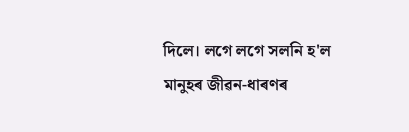দিলে। লগে লগে সলনি হ'ল মানুহৰ জীৱন-ধাৰণৰ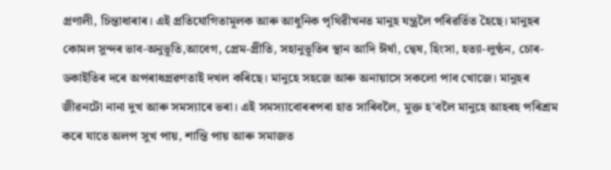প্ৰণালী, চিন্তাধাৰাৰ। এই প্রতিযোগিতামূলক আৰু আধুনিক পৃথিৱীখনত মানুহ যন্ত্ৰলৈ পৰিৱৰ্তিত হৈছে। মানুহৰ কোমল সুন্দৰ ভাব-অনুভূতি,আবেগ, প্রেম-প্রীতি, সহানুভূতিৰ স্থান আদি ঈর্ষা, দ্বেষ, হিংসা, হত্যা-লুণ্ঠন, চোৰ-ডকাইতিৰ দৰে অপৰাধপ্ৰৱণতাই দখল কৰিছে। মানুহে সহজে আৰু অনায়াসে সকলো পাব খোজে। মানুহৰ জীৱনটো নানা দুখ আৰু সমস্যাৰে ভৰা। এই সমস্যাবোৰৰপৰা হাত সাৰিবলৈ, মুক্ত হ'বলৈ মানুহে আহৰহ পৰিশ্ৰম কৰে যাতে অলপ সুখ পায়, শান্তি পায় আৰু সমাজত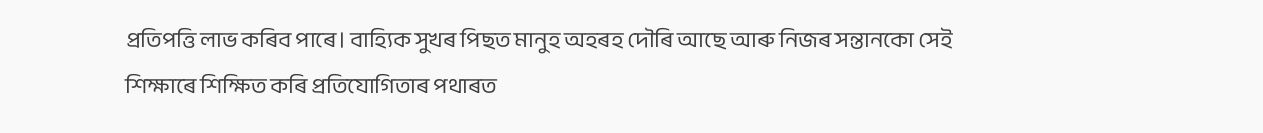প্রতিপত্তি লাভ কৰিব পাৰে। বাহ্যিক সুখৰ পিছত মানুহ অহৰহ দৌৰি আছে আৰু নিজৰ সন্তানকো সেই শিক্ষাৰে শিক্ষিত কৰি প্ৰতিযোগিতাৰ পথাৰত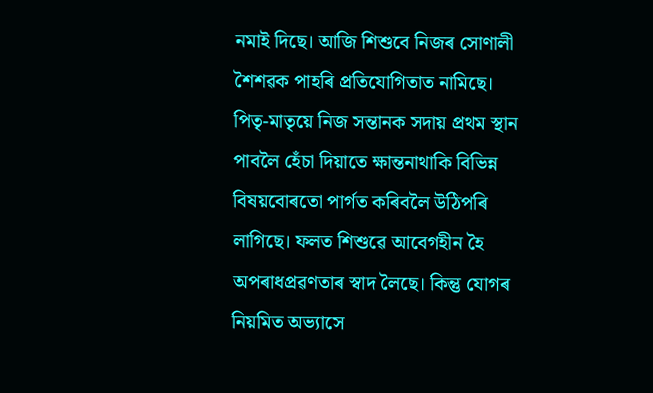নমাই দিছে। আজি শিশুবে নিজৰ সোণালী শৈশৱক পাহৰি প্ৰতিযোগিতাত নামিছে। পিতৃ-মাতৃয়ে নিজ সন্তানক সদায় প্রথম স্থান পাবলৈ হেঁচা দিয়াতে ক্ষান্তনাথাকি বিভিন্ন বিষয়বোৰতো পাৰ্গত কৰিবলৈ উঠিপৰি লাগিছে। ফলত শিশুৱে আবেগহীন হৈ অপৰাধপ্ৰৱণতাৰ স্বাদ লৈছে। কিন্তু যোগৰ নিয়মিত অভ্যাসে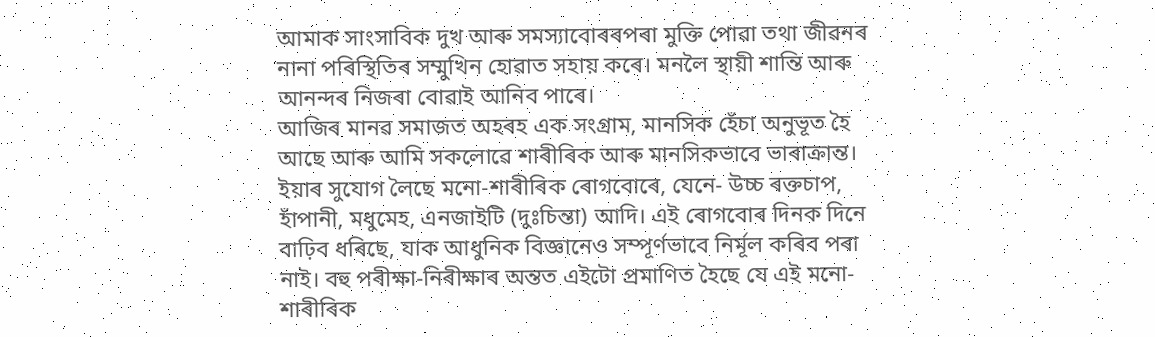আমাক সাংসাবিক দুখ আৰু সমস্যাবোৰৰপৰা মুক্তি পোৱা তথা জীৱনৰ নানা পৰিস্থিতিৰ সম্মুখিন হোৱাত সহায় কৰে। মনলৈ স্থায়ী শান্তি আৰু আনন্দৰ নিজৰা বোৱাই আনিব পাৰে।
আজিৰ মানৱ সমাজত অহৰহ এক সংগ্রাম, মানসিক হেঁচা অনুভূত হৈ আছে আৰু আমি সকলোৱে শাৰীৰিক আৰু মানসিকভাবে ভাৰাক্ৰান্ত। ইয়াৰ সুযোগ লৈছে মনো-শাৰীৰিক ৰোগবোৰে, যেনে- উচ্চ ৰক্তচাপ, হাঁপানী, মধুমেহ, এনজাইটি (দুঃচিন্তা) আদি। এই ৰোগবোৰ দিনক দিনে বাঢ়িব ধৰিছে, যাক আধুনিক বিজ্ঞানেও সম্পূর্ণভাবে নির্মূল কৰিব পৰা নাই। বহু পৰীক্ষা-নিৰীক্ষাৰ অন্তত এইটো প্রমাণিত হৈছে যে এই মনো-শাৰীৰিক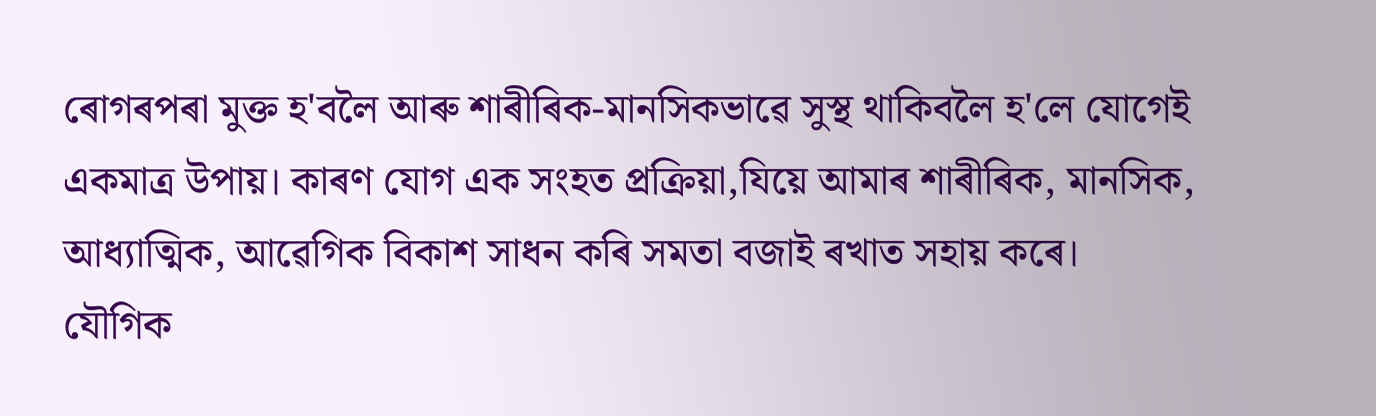ৰোগৰপৰা মুক্ত হ'বলৈ আৰু শাৰীৰিক-মানসিকভাৱে সুস্থ থাকিবলৈ হ'লে যোগেই একমাত্র উপায়। কাৰণ যোগ এক সংহত প্রক্রিয়া,যিয়ে আমাৰ শাৰীৰিক, মানসিক, আধ্যাত্মিক, আৱেগিক বিকাশ সাধন কৰি সমতা বজাই ৰখাত সহায় কৰে।
যৌগিক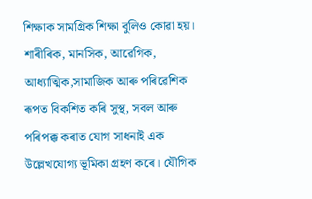শিক্ষাক সামগ্রিক শিক্ষা বুলিও কোৱা হয়। শাৰীৰিক, মানসিক, আৱেগিক, আধ্যাত্মিক,সামাজিক আৰু পৰিৱেশিক ৰূপত বিকশিত কৰি সুস্থ, সবল আৰু পৰিপক্ক কৰাত যোগ সাধনাই এক উল্লেখযোগ্য ভূমিকা গ্রহণ কৰে। যৌগিক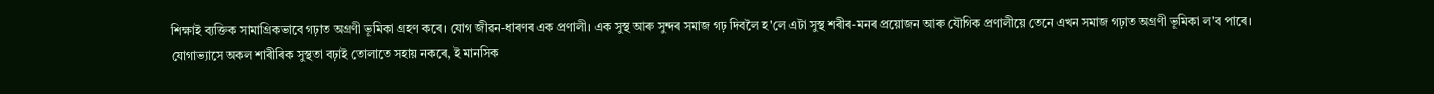শিক্ষাই ব্যক্তিক সামাগ্রিকভাবে গঢ়াত অগ্রণী ভূমিকা গ্রহণ কৰে। যোগ জীৱন-ধাৰণৰ এক প্রণালী। এক সুস্থ আৰু সুন্দৰ সমাজ গঢ় দিবলৈ হ'লে এটা সুস্থ শৰীৰ-মনৰ প্ৰয়োজন আৰু যৌগিক প্রণালীয়ে তেনে এখন সমাজ গঢ়াত অগ্রণী ভূমিকা ল'ব পাৰে।
যোগাভ্যাসে অকল শাৰীৰিক সুস্থতা বঢ়াই তোলাতে সহায় নকৰে, ই মানসিক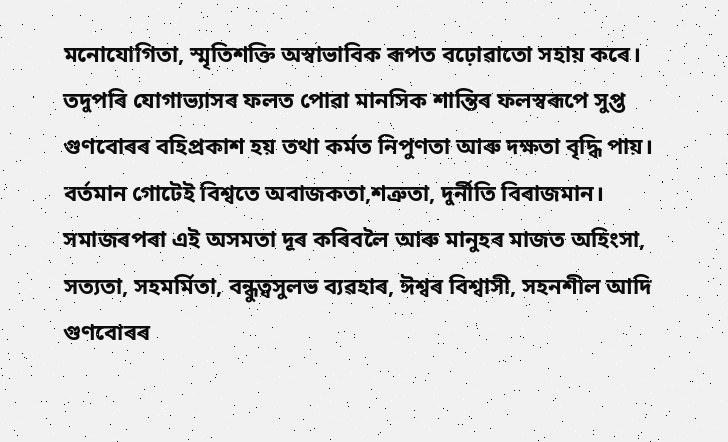মনোযোগিতা, স্মৃতিশক্তি অস্বাভাবিক ৰূপত বঢ়োৱাতো সহায় কৰে। তদুপৰি যোগাভ্যাসৰ ফলত পোৱা মানসিক শান্তিৰ ফলস্বৰূপে সুপ্ত গুণবোৰৰ বহিপ্ৰকাশ হয় তথা কর্মত নিপুণতা আৰু দক্ষতা বৃদ্ধি পায়।
বর্তমান গোটেই বিশ্বতে অবাজকতা,শত্রুতা, দুর্নীতি বিৰাজমান। সমাজৰপৰা এই অসমতা দূৰ কৰিবলৈ আৰু মানুহৰ মাজত অহিংসা, সত্যতা, সহমর্মিতা, বন্ধুত্বসুলভ ব্যৱহাৰ, ঈশ্বৰ বিশ্বাসী, সহনশীল আদি গুণবোৰৰ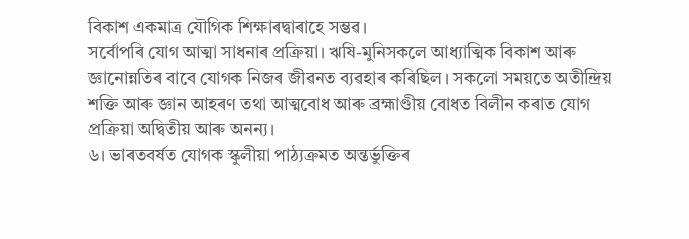বিকাশ একমাত্র যৌগিক শিক্ষাৰদ্বাৰাহে সম্ভৱ।
সর্বোপৰি যোগ আত্মা সাধনাৰ প্ৰক্ৰিয়া। ঋষি-মুনিসকলে আধ্যাত্মিক বিকাশ আৰু জ্ঞানোন্নতিৰ বাবে যোগক নিজৰ জীৱনত ব্যৱহাৰ কৰিছিল। সকলো সময়তে অতীন্দ্রিয় শক্তি আৰু জ্ঞান আহৰণ তথা আত্মবোধ আৰু ব্ৰহ্মাণ্ডীয় বোধত বিলীন কৰাত যোগ প্রক্রিয়া অদ্বিতীয় আৰু অনন্য।
৬। ভাৰতবৰ্ষত যোগক স্কুলীয়া পাঠ্যক্ৰমত অন্তর্ভুক্তিৰ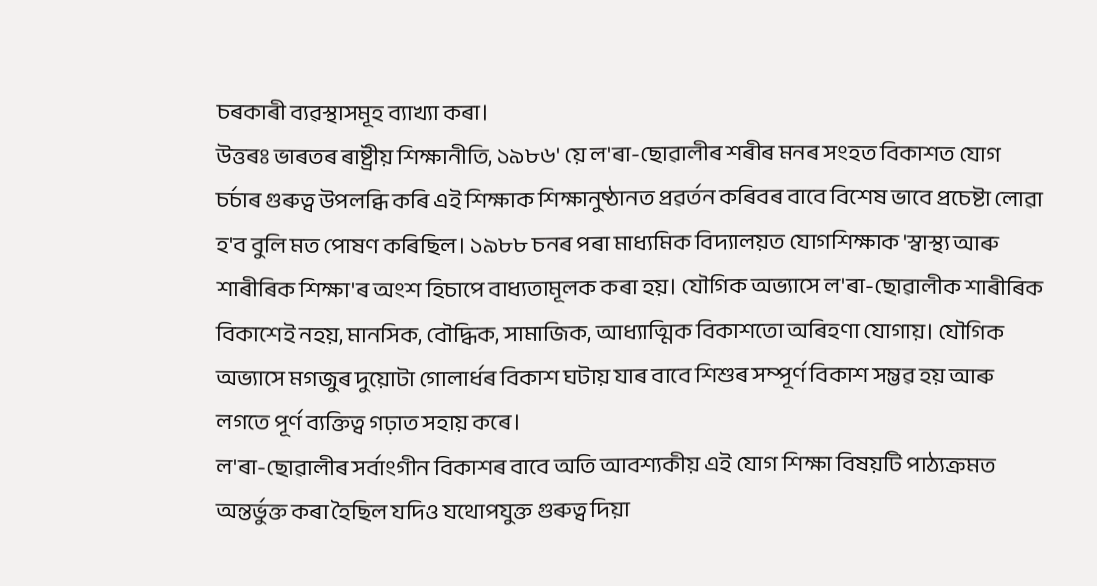চৰকাৰী ব্যৱস্থাসমূহ ব্যাখ্যা কৰা।
উত্তৰঃ ভাৰতৰ ৰাষ্ট্ৰীয় শিক্ষানীতি, ১৯৮৬' য়ে ল'ৰা-ছোৱালীৰ শৰীৰ মনৰ সংহত বিকাশত যোগ চৰ্চাৰ গুৰুত্ব উপলব্ধি কৰি এই শিক্ষাক শিক্ষানুষ্ঠানত প্ৰৱৰ্তন কৰিবৰ বাবে বিশেষ ভাবে প্রচেষ্টা লোৱা হ'ব বুলি মত পোষণ কৰিছিল। ১৯৮৮ চনৰ পৰা মাধ্যমিক বিদ্যালয়ত যোগশিক্ষাক 'স্বাস্থ্য আৰু শাৰীৰিক শিক্ষা'ৰ অংশ হিচাপে বাধ্যতামূলক কৰা হয়। যৌগিক অভ্যাসে ল'ৰা-ছোৱালীক শাৰীৰিক বিকাশেই নহয়, মানসিক, বৌদ্ধিক, সামাজিক, আধ্যাত্মিক বিকাশতো অৰিহণা যোগায়। যৌগিক অভ্যাসে মগজুৰ দুয়োটা গোলার্ধৰ বিকাশ ঘটায় যাৰ বাবে শিশুৰ সম্পূর্ণ বিকাশ সম্ভৱ হয় আৰু লগতে পূর্ণ ব্যক্তিত্ব গঢ়াত সহায় কৰে।
ল'ৰা-ছোৱালীৰ সর্বাংগীন বিকাশৰ বাবে অতি আবশ্যকীয় এই যোগ শিক্ষা বিষয়টি পাঠ্যক্ৰমত অন্তর্ভুক্ত কৰা হৈছিল যদিও যথোপযুক্ত গুৰুত্ব দিয়া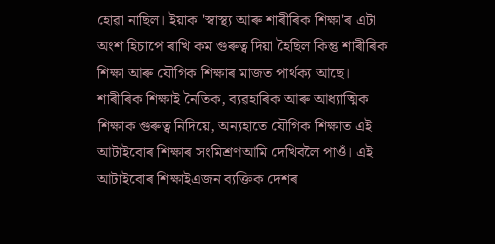হোৱা নাছিল। ইয়াক 'স্বাস্থ্য আৰু শাৰীৰিক শিক্ষা'ৰ এটা অংশ হিচাপে ৰাখি কম গুৰুত্ব দিয়া হৈছিল কিন্তু শাৰীৰিক শিক্ষা আৰু যৌগিক শিক্ষাৰ মাজত পাৰ্থক্য আছে। শাৰীৰিক শিক্ষাই নৈতিক, ব্যৱহাৰিক আৰু আধ্যাত্মিক শিক্ষাক গুৰুত্ব নিদিয়ে, অন্যহাতে যৌগিক শিক্ষাত এই আটাইবোৰ শিক্ষাৰ সংমিশ্রণআমি দেখিবলৈ পাওঁ। এই আটাইবোৰ শিক্ষাইএজন ব্যক্তিক দেশৰ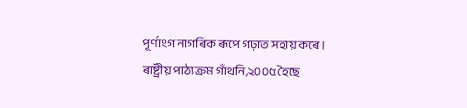পূৰ্ণাংগ নাগৰিক ৰূপে গঢ়াত সহায় কৰে।
ৰাষ্ট্ৰীয় পাঠ্যক্রম গাঁথনি,২০০৫ হৈছে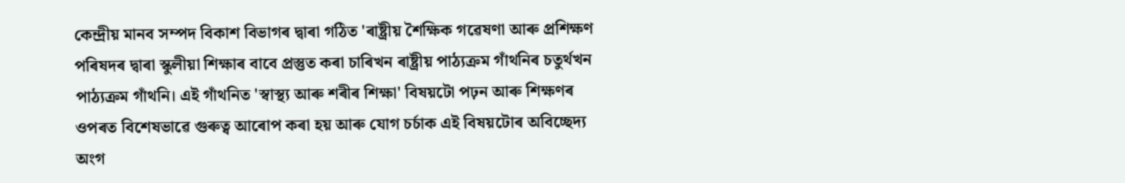কেন্দ্রীয় মানব সম্পদ বিকাশ বিভাগৰ দ্বাৰা গঠিত 'ৰাষ্ট্ৰীয় শৈক্ষিক গৱেষণা আৰু প্ৰশিক্ষণ পৰিষদৰ দ্বাৰা স্কুলীয়া শিক্ষাৰ বাবে প্রস্তুত কৰা চাৰিখন ৰাষ্ট্ৰীয় পাঠ্যক্রম গাঁথনিৰ চতুৰ্থখন পাঠ্যক্রম গাঁথনি। এই গাঁথনিত 'স্বাস্থ্য আৰু শৰীৰ শিক্ষা' বিষয়টো পঢ়ন আৰু শিক্ষণৰ ওপৰত বিশেষভাৱে গুৰুত্ব আৰোপ কৰা হয় আৰু যোগ চর্চাক এই বিষয়টোৰ অবিচ্ছেদ্য অংগ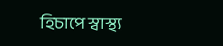হিচাপে স্বাস্থ্য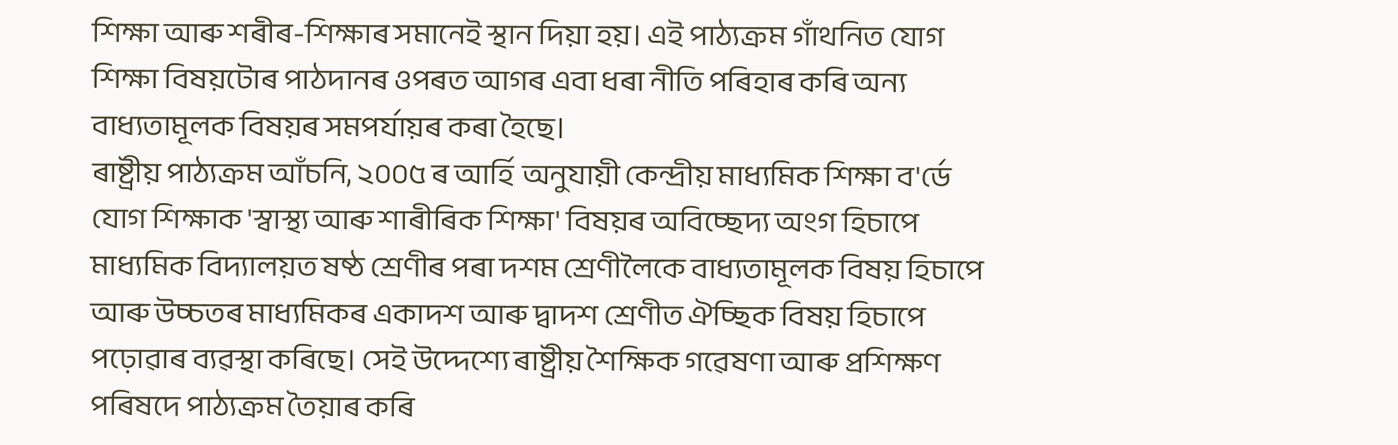শিক্ষা আৰু শৰীৰ-শিক্ষাৰ সমানেই স্থান দিয়া হয়। এই পাঠ্যক্রম গাঁথনিত যোগ শিক্ষা বিষয়টোৰ পাঠদানৰ ওপৰত আগৰ এবা ধৰা নীতি পৰিহাৰ কৰি অন্য বাধ্যতামূলক বিষয়ৰ সমপৰ্যায়ৰ কৰা হৈছে।
ৰাষ্ট্ৰীয় পাঠ্যক্ৰম আঁচনি, ২০০৫ ৰ আৰ্হি অনুযায়ী কেন্দ্রীয় মাধ্যমিক শিক্ষা ব'র্ডে যোগ শিক্ষাক 'স্বাস্থ্য আৰু শাৰীৰিক শিক্ষা' বিষয়ৰ অবিচ্ছেদ্য অংগ হিচাপে মাধ্যমিক বিদ্যালয়ত ষষ্ঠ শ্ৰেণীৰ পৰা দশম শ্ৰেণীলৈকে বাধ্যতামূলক বিষয় হিচাপে আৰু উচ্চতৰ মাধ্যমিকৰ একাদশ আৰু দ্বাদশ শ্রেণীত ঐচ্ছিক বিষয় হিচাপে পঢ়োৱাৰ ব্যৱস্থা কৰিছে। সেই উদ্দেশ্যে ৰাষ্ট্ৰীয় শৈক্ষিক গৱেষণা আৰু প্ৰশিক্ষণ পৰিষদে পাঠ্যক্ৰম তৈয়াৰ কৰি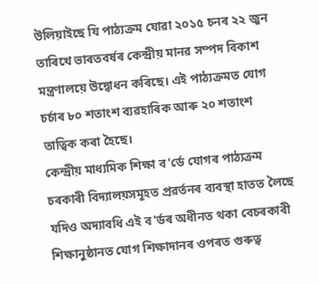উলিয়াইছে যি পাঠ্যক্রম যোৱা ২০১৫ চনৰ ২২ জুন তাৰিখে ভাৰতবৰ্ষৰ কেন্দ্ৰীয় মানৱ সম্পদ বিকাশ মন্ত্রণালয়ে উদ্বোধন কৰিছে। এই পাঠ্যক্ৰমত যোগ চৰ্চাৰ ৮০ শতাংশ ব্যৱহাৰিক আৰু ২০ শতাংশ তাত্বিক কৰা হৈছে।
কেন্দ্রীয় মাধ্যমিক শিক্ষা ব'র্ডে যোগৰ পাঠ্যক্ৰম চৰকাৰী বিদ্যালয়সমূহত প্ৰৱৰ্তনৰ ব্যবস্থা হাতত লৈছে যদিও অদ্যাবধি এই ব'ৰ্ডৰ অধীনত থকা বেচৰকাৰী শিক্ষানুষ্ঠানত যোগ শিক্ষাদানৰ ওপৰত গুৰুত্ব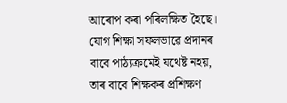আৰোপ কৰা পৰিলক্ষিত হৈছে।
যোগ শিক্ষা সফলভাৱে প্ৰদানৰ বাবে পাঠ্যক্রমেই যথেষ্ট নহয়, তাৰ বাবে শিক্ষকৰ প্রশিক্ষণ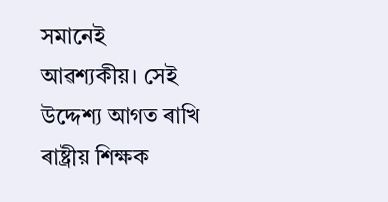সমানেই আৱশ্যকীয়। সেই উদ্দেশ্য আগত ৰাখি ৰাষ্ট্ৰীয় শিক্ষক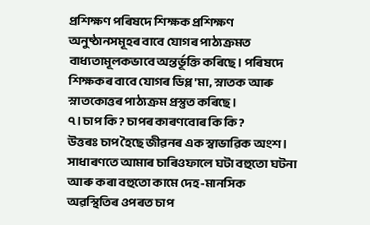প্রশিক্ষণ পৰিষদে শিক্ষক প্রশিক্ষণ অনুষ্ঠানসমূহৰ বাবে যোগৰ পাঠ্যক্ৰমত বাধ্যতামূলকভাবে অন্তর্ভূক্তি কৰিছে। পৰিষদে শিক্ষকৰ বাবে যোগৰ ডিপ্ল'মা, স্নাতক আৰু স্নাতকোত্তৰ পাঠ্যক্ৰম প্রস্তুত কৰিছে।
৭। চাপ কি? চাপৰ কাৰণবোৰ কি কি?
উত্তৰঃ চাপ হৈছে জীৱনৰ এক স্বাভাৱিক অংশ। সাধাৰণতে আমাৰ চাৰিওফালে ঘটা বহুতো ঘটনা আৰু কৰা বহুতো কামে দেহ-মানসিক অৱস্থিতিৰ ওপৰত চাপ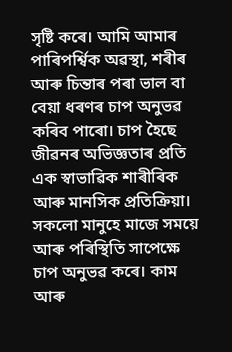সৃষ্টি কৰে। আমি আমাৰ পাৰিপর্শ্বিক অৱস্থা, শৰীৰ আৰু চিন্তাৰ পৰা ভাল বা বেয়া ধৰণৰ চাপ অনুভৱ কৰিব পাৰো। চাপ হৈছে জীৱনৰ অভিজ্ঞতাৰ প্ৰতি এক স্বাভাৱিক শাৰীৰিক আৰু মানসিক প্রতিক্রিয়া। সকলো মানুহে মাজে সময়ে আৰু পৰিস্থিতি সাপেক্ষে চাপ অনুভৱ কৰে। কাম আৰু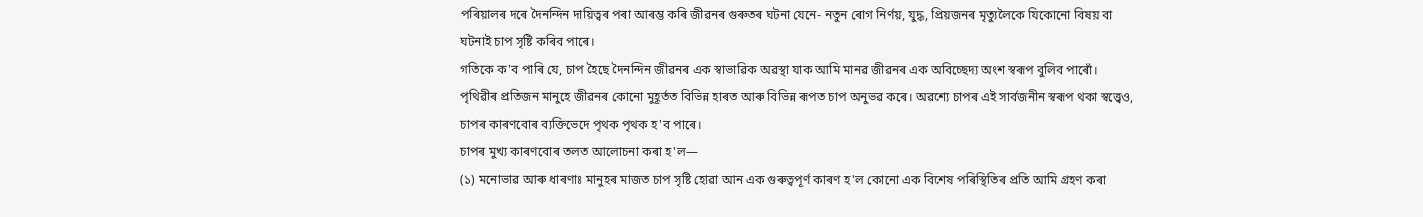পৰিয়ালৰ দৰে দৈনন্দিন দায়িত্বৰ পৰা আৰম্ভ কৰি জীৱনৰ গুৰুতৰ ঘটনা যেনে- নতুন ৰোগ নিৰ্ণয়, যুদ্ধ, প্ৰিয়জনৰ মৃত্যুলৈকে যিকোনো বিষয় বা ঘটনাই চাপ সৃষ্টি কৰিব পাৰে।
গতিকে ক'ব পাৰি যে, চাপ হৈছে দৈনন্দিন জীৱনৰ এক স্বাভাৱিক অৱস্থা যাক আমি মানৱ জীৱনৰ এক অবিচ্ছেদ্য অংশ স্বৰূপ বুলিব পাৰোঁ।
পৃথিৱীৰ প্ৰতিজন মানুহে জীৱনৰ কোনো মুহূৰ্তত বিভিন্ন হাৰত আৰু বিভিন্ন ৰূপত চাপ অনুভৱ কৰে। অৱশ্যে চাপৰ এই সার্বজনীন স্বৰূপ থকা স্বত্ত্বেও, চাপৰ কাৰণবোৰ ব্যক্তিভেদে পৃথক পৃথক হ'ব পাৰে।
চাপৰ মুখ্য কাৰণবোৰ তলত আলোচনা কৰা হ'ল—
(১) মনোভাৱ আৰু ধাৰণাঃ মানুহৰ মাজত চাপ সৃষ্টি হোৱা আন এক গুৰুত্বপূর্ণ কাৰণ হ'ল কোনো এক বিশেষ পৰিস্থিতিৰ প্ৰতি আমি গ্রহণ কৰা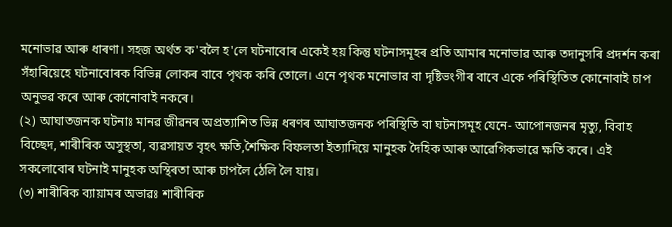মনোভাৱ আৰু ধাৰণা। সহজ অর্থত ক'বলৈ হ'লে ঘটনাবোৰ একেই হয় কিন্তু ঘটনাসমূহৰ প্রতি আমাৰ মনোভাৱ আৰু তদানুসৰি প্রদর্শন কৰা সঁহাৰিয়েহে ঘটনাবোৰক বিভিন্ন লোকৰ বাবে পৃথক কৰি তোলে। এনে পৃথক মনোভার বা দৃষ্টিভংগীৰ বাবে একে পৰিস্থিতিত কোনোবাই চাপ অনুভৱ কৰে আৰু কোনোবাই নকৰে।
(২) আঘাতজনক ঘটনাঃ মানৱ জীৱনৰ অপ্রত্যাশিত ভিন্ন ধৰণৰ আঘাতজনক পৰিস্থিতি বা ঘটনাসমূহ যেনে- আপোনজনৰ মৃত্যু, বিবাহ বিচ্ছেদ, শাৰীৰিক অসুস্থতা, ব্যৱসায়ত বৃহৎ ক্ষতি,শৈক্ষিক বিফলতা ইত্যাদিয়ে মানুহক দৈহিক আৰু আৱেগিকভাৱে ক্ষতি কৰে। এই সকলোবোৰ ঘটনাই মানুহক অস্থিৰতা আৰু চাপলৈ ঠেলি লৈ যায়।
(৩) শাৰীৰিক ব্যায়ামৰ অভাৱঃ শাৰীৰিক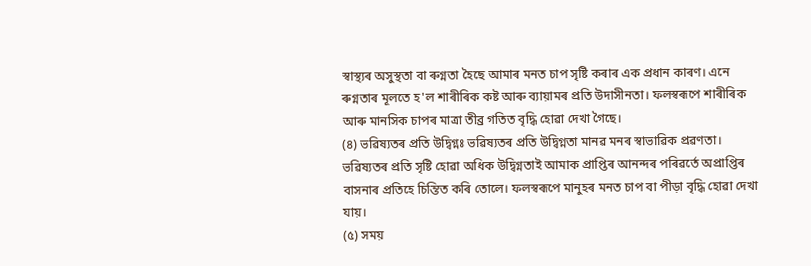স্বাস্থ্যৰ অসুস্থতা বা ৰুগ্নতা হৈছে আমাৰ মনত চাপ সৃষ্টি কৰাৰ এক প্ৰধান কাৰণ। এনে ৰুগ্নতাৰ মূলতে হ'ল শাৰীৰিক কষ্ট আৰু ব্যায়ামৰ প্ৰতি উদাসীনতা। ফলস্বৰূপে শাৰীৰিক আৰু মানসিক চাপৰ মাত্রা তীব্র গতিত বৃদ্ধি হোৱা দেখা গৈছে।
(৪) ভৱিষ্যতৰ প্ৰতি উদ্বিগ্নঃ ভৱিষ্যতৰ প্ৰতি উদ্বিগ্নতা মানৱ মনৰ স্বাভাৱিক প্রৱণতা। ভৱিষ্যতৰ প্ৰতি সৃষ্টি হোৱা অধিক উদ্বিগ্নতাই আমাক প্ৰাপ্তিৰ আনন্দৰ পৰিৱৰ্তে অপ্ৰাপ্তিৰ বাসনাৰ প্ৰতিহে চিন্তিত কৰি তোলে। ফলস্বৰূপে মানুহৰ মনত চাপ বা পীড়া বৃদ্ধি হোৱা দেখা যায়।
(৫) সময়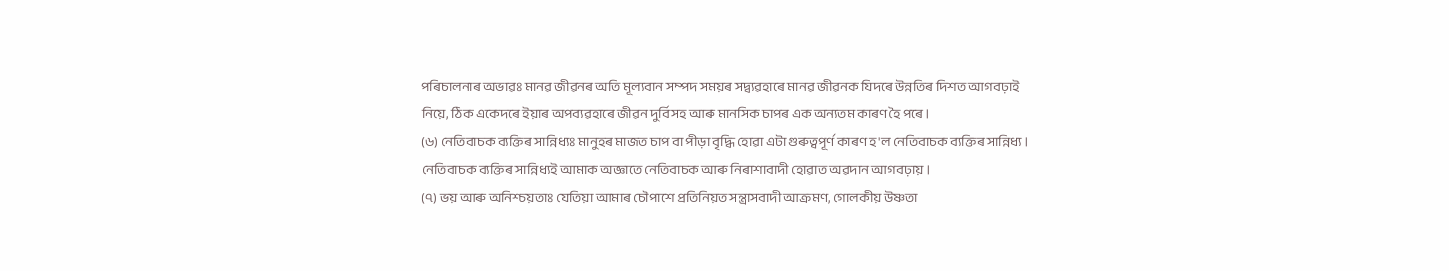পৰিচালনাৰ অভাৱঃ মানৱ জীৱনৰ অতি মূল্যবান সম্পদ সময়ৰ সদ্ব্যৱহাৰে মানৱ জীৱনক যিদৰে উন্নতিৰ দিশত আগবঢ়াই নিয়ে, ঠিক একেদৰে ইয়াৰ অপব্যৱহাৰে জীৱন দুর্বিসহ আৰু মানসিক চাপৰ এক অন্যতম কাৰণ হৈ পৰে।
(৬) নেতিবাচক ব্যক্তিৰ সান্নিধ্যঃ মানুহৰ মাজত চাপ বা পীড়া বৃদ্ধি হোৱা এটা গুৰুত্বপূৰ্ণ কাৰণ হ'ল নেতিবাচক ব্যক্তিৰ সান্নিধ্য। নেতিবাচক ব্যক্তিৰ সান্নিধ্যই আমাক অজ্ঞাতে নেতিবাচক আৰু নিৰাশাবাদী হোৱাত অৱদান আগবঢ়ায়।
(৭) ভয় আৰু অনিশ্চয়তাঃ যেতিয়া আমাৰ চৌপাশে প্রতিনিয়ত সন্ত্রাসবাদী আক্রমণ, গোলকীয় উষ্ণতা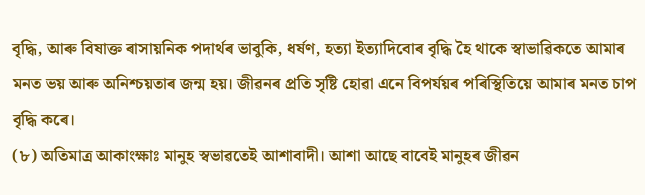বৃদ্ধি, আৰু বিষাক্ত ৰাসায়নিক পদাৰ্থৰ ভাবুকি, ধর্ষণ, হত্যা ইত্যাদিবোৰ বৃদ্ধি হৈ থাকে স্বাভাৱিকতে আমাৰ মনত ভয় আৰু অনিশ্চয়তাৰ জন্ম হয়। জীৱনৰ প্ৰতি সৃষ্টি হোৱা এনে বিপৰ্যয়ৰ পৰিস্থিতিয়ে আমাৰ মনত চাপ বৃদ্ধি কৰে।
(৮) অতিমাত্র আকাংক্ষাঃ মানুহ স্বভাৱতেই আশাবাদী। আশা আছে বাবেই মানুহৰ জীৱন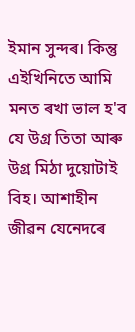ইমান সুন্দৰ। কিন্তু এইখিনিতে আমি মনত ৰখা ভাল হ'ব যে উগ্র তিতা আৰু উগ্র মিঠা দুয়োটাই বিহ। আশাহীন জীৱন যেনেদৰে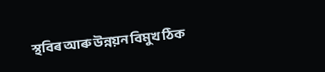স্থবিৰ আৰু উন্নয়ন বিমুখ ঠিক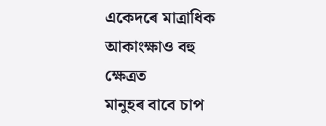একেদৰে মাত্রাধিক আকাংক্ষাও বহু ক্ষেত্ৰত
মানুহৰ বাবে চাপ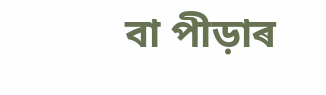বা পীড়াৰ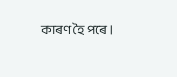কাৰণ হৈ পৰে।